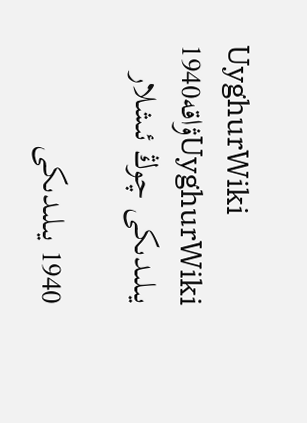UyghurWiki
UyghurWikiۋاقە1940 يىلىدىكى چوڭ ئىشلار

1940 يىلىدىكى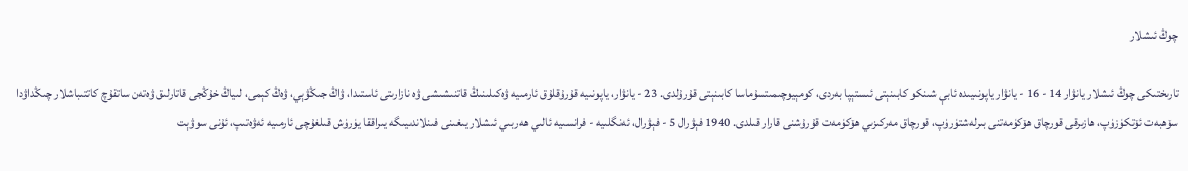چوڭ ئىشلار

تارىختىكى چوڭ ئىشلار يانۋار 14 - 16 - يانۋار ياپونىيىدە ئابې شىنكو كابىنېتى ئىستېپا بەردى، كومېيوچىمىتسۇماسا كابىنېتى قۇرۇلدى. 23 - يانۋار، ياپونىيە قۇرۇقلۇق ئارمىيە ۋەكىلىنىڭ قاتنىشىشى ۋە نازارىتى ئاستىدا، ۋاڭ جىڭۋېي، ۋەڭ كېمى، لىياڭ خۇڭجى قاتارلىق ۋەتەن ساتقۇچ كاتتىباشلار چىڭداۋدا سۆھبەت ئۆتكۈزۈپ، ھازىرقى قورچاق ھۆكۈمەتنى بىرلەشتۈرۈپ، قورچاق مەركىزىي ھۆكۈمەت قۇرۇشنى قارار قىلدى. 1940 فېۋرال 5 - فېۋرال، ئەنگلىيە - فرانسىيە ئالىي ھەربىي ئىشلار يىغىنى فىنلاندىيىگە يىراققا يۈرۈش قىلغۇچى ئارمىيە ئەۋەتىپ، ئۇنى سوۋېت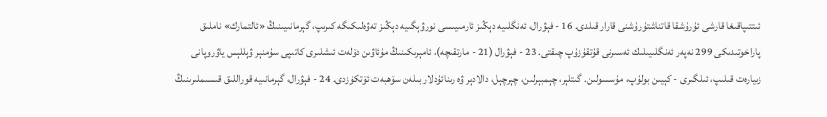ئىتتىپاقىغا قارشى ئۇرۇشقا قاتناشتۇرۇشنى قارار قىلدى. 16 - فېۋرال، ئەنگلىيە دېڭىز ئارمىيىسى نورۋېگىيە دېڭىز تەۋەلىكىگە كىرىپ، گېرمانىيىنىڭ «ئالتمارك» ناملىق پاراخوتىدىكى 299 نەپەر ئەنگلىيىلىك ئەسىرنى قۇتقۇزۇپ چىقتى. 23 - فېۋرال (21 - مارتقىچە)، ئامېرىكىنىڭ مۇئاۋىن دۆلەت ئىشلىرى كاتىپى سۇمنېر ۋېللېس ياۋروپانى زىيارەت قىلىپ، ئىلگىرى - كېيىن بولۇپ، مۇسسولىن. گىتلېر، چېمبېرلىن، چېرچېل، دالادېر ۋە رىنائۇدلار بىلەن سۆھبەت ئۆتكۈزدى. 24 - فېۋرال، گېرمانىيە قوراللىق قىسىملىرىنىڭ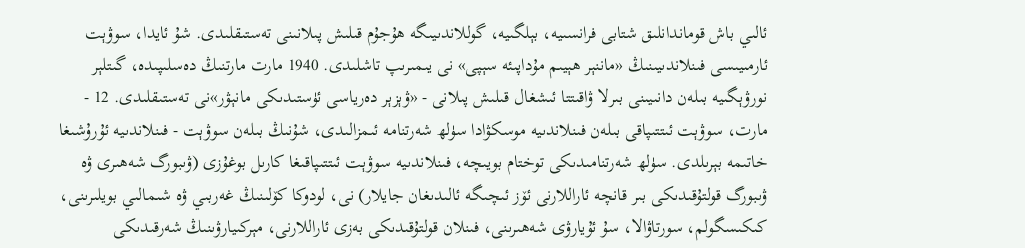ئالىي باش قوماندانلىق شتابى فرانسىيە، بېلگىيە، گوللاندىيىگە ھۇجۇم قىلىش پىلانىنى تەستىقلىدى. شۇ ئايدا، سوۋېت ئارمىيىسى فىنلاندىيىنىڭ «ماننېر ھېيىم مۇداپىئە سېپى» نى يىمىرىپ تاشلىدى. 1940 مارت مارتنىڭ دەسلىپىدە، گىتلېر نورۋېگىيە بىلەن دانىيىنى بىرلا ۋاقىتتا ئىشغال قىلىش پىلانى - «ۋېزېر دەرياسى ئۈستىدىكى مانېۋر»نى تەستىقلىدى. 12 - مارت، سوۋېت ئىتتىپاقى بىلەن فىنلاندىيە موسكۋادا سۈلھ شەرتنامە ئىمزالىدى، شۇنىڭ بىلەن سوۋېت - فىنلاندىيە ئۇرۇشىغا خاتىمە بېرىلدى. سۈلھ شەرتنامىدىكى توختام بويىچە، فىنلاندىيە سوۋېت ئىتتىپاقىغا كارىل بوغۇزى (ۋىبورگ شەھىرى ۋە ۋىبورگ قولتۇقىدىكى بىر قانچە ئاراللارنى ئۆز ئىچىگە ئالىدىغان جايلار) نى، لودوكا كۆلىنىڭ غەربىي ۋە شىمالىي بويلىرىنى، كىكىسگولم، سورتاۋالا، سۇ ئۇيارۋى شەھىرىنى، فىنلان قولتۇقىدىكى بەزى ئاراللارنى، مېركىيارۋىنىڭ شەرقىدىكى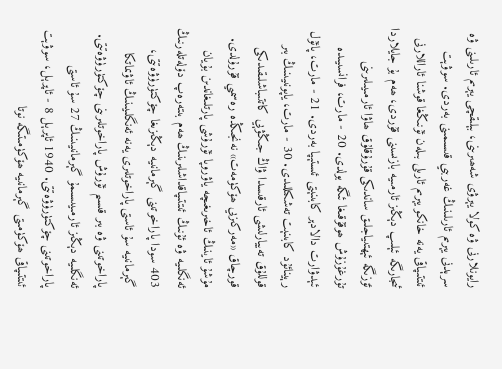رايونلارنى ۋە كولا يېرۋى شەھىرىنى، بېلىقچى يېرىم ئارىلىنى ۋە سرېدنى يېرىم ئارىلىنىڭ غەربىي قىسىمىنى بەردى. سوۋېت ئىتتىپاقى يەنە خانكو يېرىم ئارىلى بىلەن ئۇنىڭغا قوشنا ئاراللارنى ئىجارىگە ئېلىپ دېڭىز ئارمىيە بازىسىنى قۇردى، ھەم بۇ جايلاردا ئۆزىگە ئېھتىياجلىق ساندىكى قۇرۇقلۇق ھاۋا ئارمىيىلىرىنى تۇرغۇزۇش ھوقۇقىغا ئىگە بولدى. 20 - مارت، فرانسىيىدە ئېدۋارت دالادېر كابىنېتى ئىستېپا بەردى. 21 - مارت، پائۇل رېينائۇد كابىنېت تەشكىللىدى. 30 - مارت، ياپونىيىنىڭ بىر قوللۇق تەييارلىشى ئارقىسدا ۋاڭ جىڭۋېي كاتتىباشلىقىدىكى قورچاق «مەركىزىي ھۆكۈمەت» نەنجىڭدە رەسمىي قۇرۇلدى. مۇشۇ ئاينىڭ ئاخىرىغىچە ياۋروپا ئۇرۇشى پارتلىغاندىن بۇيان ئەنگلىيە ۋە ئۇنىڭ ئىتتىپاقداشلىرىنىڭ ھەم بىتەرەپ دۆلەتلەرنىڭ 403 سودا پاراخوتىنى گېرمانىيە دېڭىزىغا چۆكتۈرۈۋەتتى، گېرمانىيە سۇ ئاستى پاراخوتلىرى يەنە ئەنگلىيىنىڭ ئاۋىماتكا پاراخوتىنى ۋە بىر قىسىم ئۇرۇش پاراخوتلىرىنى چۆكتۈرۈۋەتتى. ئەنگلىيە دېڭىز ئارمىيىسىمۇ گېرمانىيىنىڭ 27 سۇ ئاستى پاراخوتىنى چۆكتۈرۈۋەتتى. 1940 ئاپرېل 8 - ئاپرېل، سوۋېت ئىتتىپاقى ھۆكۈمىتى گېرمانىيە ھۆكۈمىتىگە نوتا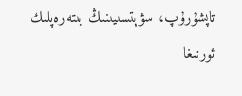تاپشۇرۇپ، سۋېتسىيىنىڭ بىتەرەپلىك ئورنىغا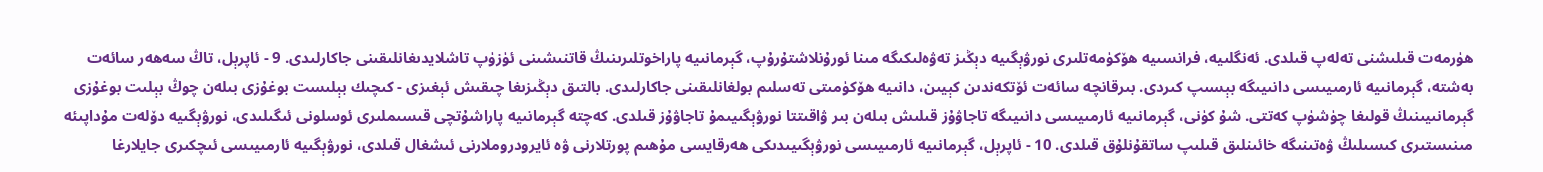ھۈرمەت قىلىشنى تەلەپ قىلدى. ئەنگلىيە، فرانسىيە ھۆكۈمەتلىرى نورۋېگىيە دېڭىز تەۋەلىكىگە مىنا ئورۇنلاشتۇرۇپ، گېرمانىيە پاراخوتلىرىنىڭ قاتنىشىنى ئۈزۈپ تاشلايدىغانلىقىنى جاكارلىدى. 9 - ئاپرېل، تاڭ سەھەر سائەت بەشتە، گېرمانىيە ئارمىيىسى دانىيىگە بېسىپ كىردى. بىرقانچە سائەت ئۆتكەندىن كېيىن، دانىيە ھۆكۈمىتى تەسلىم بولغانلىقىنى جاكارلىدى. بالتىق دېڭىزىغا چىقىش ئېغىزى - كىچىك بېلىست بوغۇزى بىلەن چوڭ بېلىت بوغۇزى گېرمانىيىنىڭ قولىغا چۈشۈپ كەتتى. شۇ كۈنى، گېرمانىيە ئارمىيىسى دانىيىگە تاجاۋۇز قىلىش بىلەن بىر ۋاقىتتا نورۋېگىيىمۇ تاجاۋۇز قىلدى. كەچتە گېرمانىيە پاراشۇتچى قىسىملىرى ئوسلونى ئىگىلىدى، نورۋېگىيە دۆلەت مۇداپىئە مىنىستىرى كىسىلىڭ ۋەتىنىگە خائىنلىق قىلىپ ساتقۇنلۇق قىلدى. 10 - ئاپرېل، گېرمانىيە ئارمىيىسى نورۋېگىيىدىكى ھەرقايسى مۇھىم پورتلارنى ۋە ئايرودروملارنى ئىشغال قىلدى، نورۋېگىيە ئارمىيىسى ئىچكىرى جايلارغا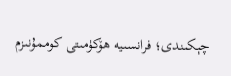چېكىندى؛ فرانسىيە ھۆكۈمىتى كوممۇنىزم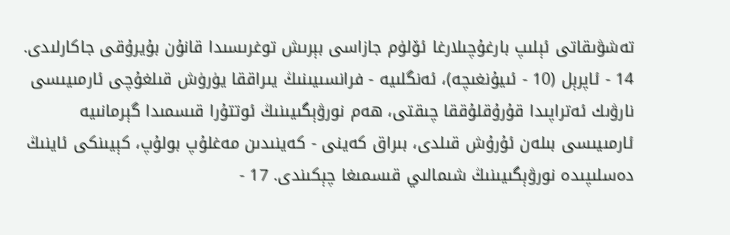تەشۋىقاتى ئېلىپ بارغۇچىلارغا ئۆلۈم جازاسى بېرىش توغرىسىدا قانۇن بۇيرۇقى جاكارلىدى. 14 - ئاپرېل (10 - ئىيۇنغىچە)، ئەنگلىيە - فرانسىيىنىڭ يىراققا يۈرۈش قىلغۇچى ئارمىيىسى نارۋىك ئەتراپىدا قۇرۇقلۇققا چىقتى، ھەم نورۋېگىيىنىڭ ئوتتۇرا قىسمىدا گېرمانىيە ئارمىيىسى بىلەن ئۇرۇش قىلدى، بىراق كەينى - كەينىدىن مەغلۇپ بولۇپ، كېيىنكى ئاينىڭ دەسلىپىدە نورۋېگىيىنىڭ شىمالىي قىسمىغا چېكىندى. 17 -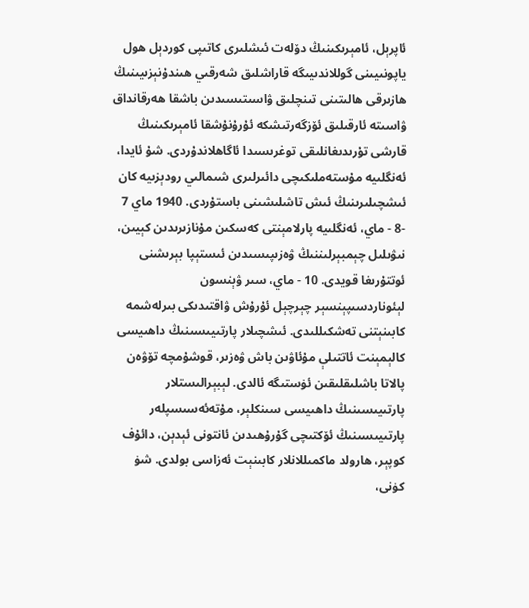ئاپرېل، ئامېرىكىنىڭ دۆلەت ئىشلىرى كاتىپى كوردېل ھول ياپونىيىنى گوللاندىيىگە قاراشلىق شەرقىي ھىندۇنېزىيىنىڭ ھازىرقى ھالىتىنى تىنچلىق ۋاسىتىسىدىن باشقا ھەرقانداق ۋاسىتە ئارقىلىق ئۆزگەرتىشكە ئۇرۇنۇشقا ئامېرىكىنىڭ قارشى تۇرىدىغانلىقى توغرىسىدا ئاگاھلاندۇردى. شۇ ئايدا، ئەنگلىيە مۇستەملىكىچى دائىرلىرى شىمالىي رودېزىيە كان ئىشچىلىرىنىڭ ئىش تاشلىشىنى باستۇردى. 1940 ماي 7 -8 - ماي، ئەنگلىيە پارلامېنتى كەسكىن مۇنازىرىدىن كېيىن، نىۋىلىل چېمبېرلىننىڭ ۋەزىپىسىدىن ئىستېپا بېرىشنى ئوتتۇرىغا قويدى. 10 - ماي، سىر ۋېنسون لېئوناردسىپېنسېر چېرچېل ئۇرۇش ۋاقتىدىكى بىرلەشمە كابىنېتنى تەشكىللىدى. ئىشچىلار پارتىيىسىنىڭ داھىيسى كالېمېنت ئاتتىلې مۇئاۋىن باش ۋەزىر، قوشۇمچە تۆۋەن پالاتا باشلىقلىقىن ئۈستىگە ئالدى. لېبېرالىستلار پارتىيىسىنىڭ داھىيسى سىنكلېر، مۇتەئەسىسپلەر پارتىيىسىنىڭ ئۆكتىچى گۇرۇھىدىن ئانتونى ئېدېن، دائۇف كوپېر، ھارولد ماكمىللانلار كابىنېت ئەزاسى بولدى. شۈ كۈنى،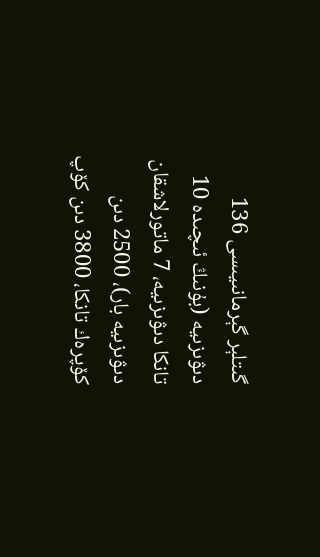گىتلېر گېرمانىيىسى 136 دىۋىزىيە (بۇنىڭ ئىچىدە 10 تانكا دىۋىزىيە، 7 ماتورلاشقان دىۋىزىيە بار)، 2500 دىن كۆپرەك تانكا، 3800 دىن كۆپ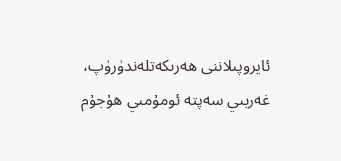ئايروپىلاننى ھەرىكەتلەندۈرۈپ، غەربىي سەپتە ئومۇمىي ھۇجۇم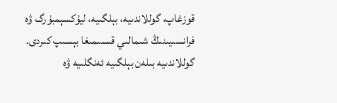قوزغاپ، گوللاندىيە، بېلگىيە، ليۇكسېمبۇرگ ۋە فرانسىيىنىڭ شىمالىي قىسىمىغا بېسىپ كىردى. گوللاندىيە بىلەن بېلگىيە ئەنگلىيە ۋە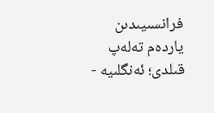فرانسىيىدىن ياردەم تەلەپ قىلدى؛ ئەنگلىيە -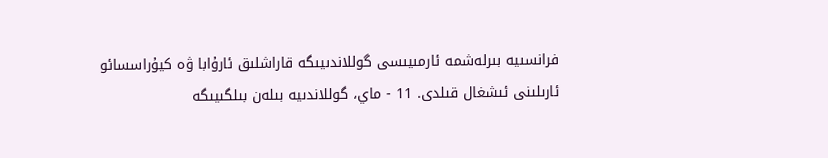فرانسىيە بىرلەشمە ئارمىيىسى گوللاندىيىگە قاراشلىق ئارۇابا ۋە كيۇراسسائو ئارىلىنى ئىشغال قىلدى. 11 - ماي، گوللاندىيە بىلەن بىلگىيىگە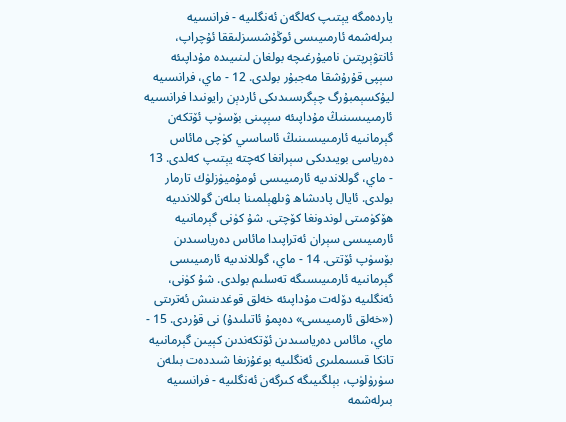ياردەمگە يېتىپ كەلگەن ئەنگلىيە - فرانسىيە بىرلەشمە ئارمىيىسى ئوڭۇشسىزلىققا ئۇچراپ، ئانتۋېرپتىن ناميۇرغىچە بولغان لىنىيىدە مۇداپىئە سېپى قۇرۇشقا مەجبۇر بولدى. 12 - ماي، فرانسىيە ليۇكسېمبۇرگ چېگرىسىدىكى ئاردېن رايونىدا فرانسىيە ئارمىيىسىنىڭ مۇداپىئە سېپىنى بۆسۈپ ئۆتكەن گېرمانىيە ئارمىيىسىنىڭ ئاساسىي كۈچى مائاس دەرياسى بويىدىكى سېرانغا كەچتە يېتىپ كەلدى. 13 - ماي، گوللاندىيە ئارمىيىسى ئومۇميۈزلۈك تارمار بولدى. ئايال پادىشاھ ۋىلھېلمىنا بىلەن گوللاندىيە ھۆكۈمىتى لوندونغا كۆچتى. شۇ كۈنى گېرمانىيە ئارمىيىسى سېران ئەتراپىدا مائاس دەرياسىدىن بۆسۈپ ئۆتتى. 14 - ماي، گوللاندىيە ئارمىيىسى گېرمانىيە ئارمىيىسىگە تەسلىم بولدى. شۇ كۈنى، ئەنگلىيە دۆلەت مۇداپىئە خەلق قوغدىنىش ئەترىتى («خەلق ئارمىيىسى» دەپمۇ ئاتىلىدۇ) نى قۇردى. 15 - ماي، مائاس دەرياسىدىن ئۆتكەندىن كېيىن گېرمانىيە تانكا قىسىملىرى ئەنگلىيە بوغۇزىغا شىددەت بىلەن سۈرۈلۈپ، بېلگىيىگە كىرگەن ئەنگلىيە - فرانسىيە بىرلەشمە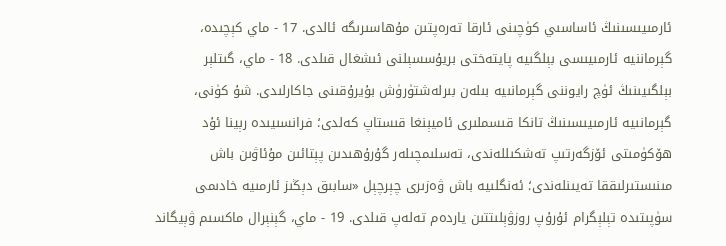ئارمىيىسىنىڭ ئاساسىي كۈچىنى ئارقا تەرەپتىن مۇھاسىرىگە ئالدى. 17 - ماي كېچىدە، گېرماننيە ئارمىيىسى بېلگىيە پايتەختى بريۇسسېلنى ئىشغال قىلدى. 18 - ماي، گىتلېر بېلگىيىنىڭ ئۈچ رايوننى گېرمانىيە بىلەن بىرلەشتۈرۈش بۇيرۇقىنى جاكارلىدى. شۇ كۈنى، گېرمانىيە ئارمىيىسىنىڭ تانكا قىسملىرى ئاميېنغا قىستاپ كەلدى؛ فرانسىيىدە رېينا ئۇد ھۆكۈمىتى ئۆزگەرتىپ تەشكىللەندى، تەسلىمچىلەر گۇرۇھىدىن پېتائىن مۇئاۋىن باش مىنىستىرلىققا تەيىنلەندى؛ ئەنگلىيە باش ۋەزىرى چېرچېل «سابىق دېڭىز ئارمىيە خادىمى سۈپىتىدە تېلېگرام ئۇرۇپ روزۋېلىتتىن ياردەم تەلەپ قىلدى. 19 - ماي، گېنېرال ماكسىم ۋېيگاند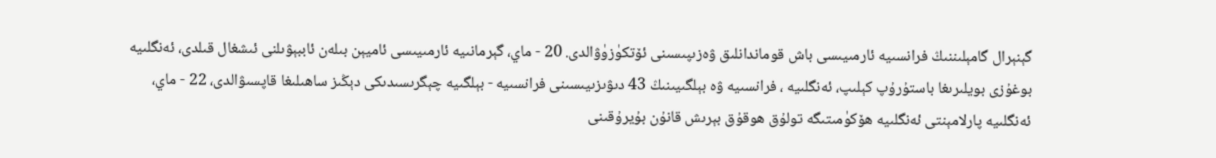گېنېرال گامېلىننىڭ فرانسىيە ئارمىيىسى باش قوماندانلىق ۋەزىپىسىنى ئۆتكۈزۈۋالدى. 20 - ماي، گېرمانىيە ئارمىيىسى ئاميېن بىلەن ئاببېۋىلنى ئىشغال قىلدى، ئەنگلىيە بوغۇزى بويلىرىغا باستۇرۇپ كېلىپ، ئەنگلىيە ، فرانسىيە ۋە بېلگىيىنىڭ 43 دىۋىزىيىسىنى فرانسىيە - بېلگىيە چېگرىسىدىكى دېڭىز ساھىلىغا قاپسىۋالدى، 22 - ماي، ئەنگلىيە پارلامېنتى ئەنگلىيە ھۆكۈمىتىگە تولۇق ھوقۇق بېرىش قانۇن بۇيرۇقىنى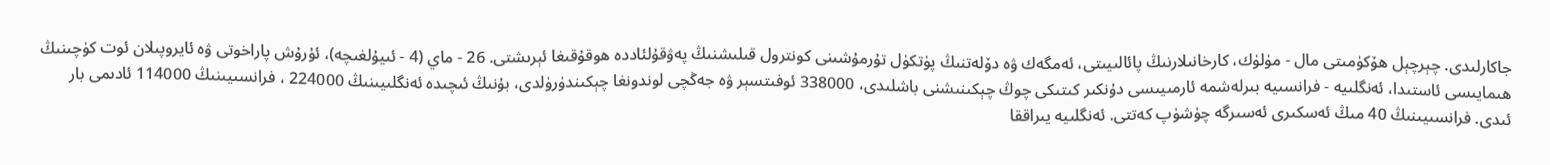جاكارلىدى. چېرچېل ھۆكۈمىتى مال - مۈلۈك، كارخانىلارنىڭ پائالىيىتى، ئەمگەك ۋە دۆلەتنىڭ پۈتكۈل تۇرمۇشىنى كونترول قىلىشنىڭ پەۋقۇلئاددە ھوقۇقىغا ئېرىشتى. 26 - ماي (4 - ئىيۇلغىچە)، ئۇرۇش پاراخوتى ۋە ئايروپىلان ئوت كۈچىنىڭ ھىمايىسى ئاستىدا، ئەنگلىيە - فرانسىيە بىرلەشمە ئارمىيىسى دۇنكىر كىتىكى چوڭ چېكىنىشنى باشلىدى، 338000 ئوفىتسېر ۋە جەڭچى لوندونغا چېكىندۈرۈلدى، بۇنىڭ ئىچىدە ئەنگلىيىنىڭ 224000 ، فرانسىيىنىڭ 114000 ئادىمى بار ئىدى. فرانسىيىنىڭ 40 مىڭ ئەسكىرى ئەسىرگە چۈشۈپ كەتتى. ئەنگلىيە يىراققا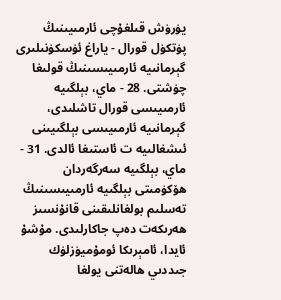يۈرۈش قىلغۇچى ئارمىيىنىڭ پۈتكۈل قورال - ياراغ ئۈسكۈنىلىرى گېرمانىيە ئارمىيىسىنىڭ قولىغا چۈشتى. 28 - ماي، بېلگىيە ئارمىيىسى قورال تاشلىدى، گېرمانىيە ئارمىيىسى بېلگىيىنى ئىشغالىيە ت ئاستىغا ئالدى. 31 - ماي، بېلگىيە سەرگەردان ھۆكۈمىتى بېلگىيە ئارمىيىسىنىڭ تەسلىم بولغانلىقىنى قانۇنسىز ھەرىكەت دەپ جاكارلىدى. مۇشۇ ئايدا، ئامېرىكا ئومۇميۈزلۈك جىددىي ھالەتنى يولغا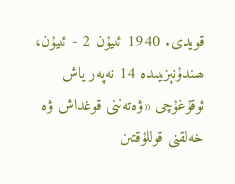قويدى. 1940 ئىيۇن 2 - ئىيۇن، ھىندۇنېزىيىدە 14 نەپەر ياش ئوقۇغۇچى «ۋەتەننى قوغداش ۋە خەلقنى قوللۇقتىن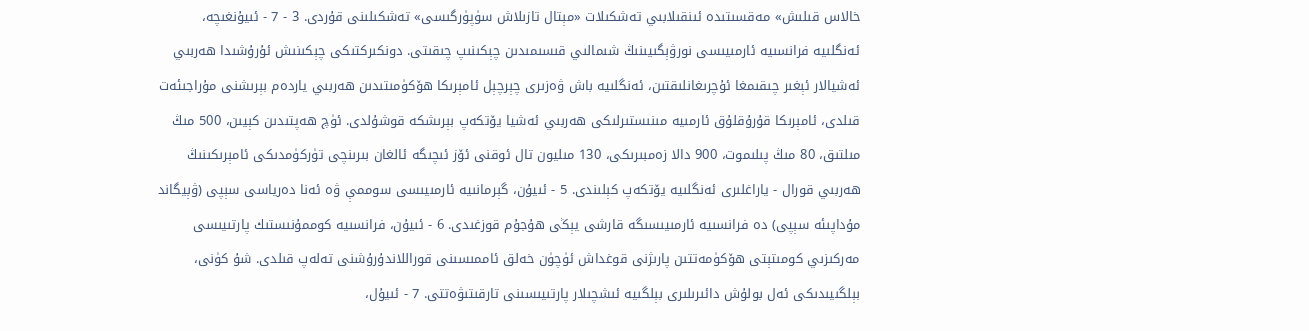خالاس قىلىش» مەقسىتىدە ئىنقىلابىي تەشكىلات «مېتال تازىلاش سۈپۈرگىسى» تەشكىلىنى قۇردى. 3 - 7 - ئىيۇنغىچە، ئەنگلىيە فرانسىيە ئارمىيىسى نورۋېگىيىنىڭ شىمالىي قىسىمىدىن چېكىنىپ چىقىتى. دونكىركتىكى چېكىنىش ئۇرۇشىدا ھەربىي ئەشيالار ئېغىر چىقىمغا ئۇچرىغانلىقتىن، ئەنگلىيە باش ۋەزىرى چېرچېل ئامېرىكا ھۆكۈمىتىدىن ھەربىي ياردەم بېرىشنى مۇراجىئەت قىلدى، ئامېرىكا قۇرۇقلۇق ئارمىيە مىنىستىرلىكى ھەربىي ئەشيا يۆتكەپ بېرىشكە قوشۇلدى. ئۈچ ھەپتىدىن كېيىن، 500 مىڭ مىلتىق، 80 مىڭ پىلىموت، 900 دالا زەمبىرىكى، 130 مىليون تال ئوقنى ئۆز ئىچىگە ئالغان بىرىنچى تۈركۈمدىكى ئامېرىكىنىڭ ھەربىي قورال - ياراغلىرى ئەنگلىيە يۆتكەپ كېلىندى. 5 - ئىيۇن، گېرمانىيە ئارمىيىسى سوممې ۋە ئەنا دەرياسى سېپى (ۋېيگاند مۇداپىئە سېپى) دە فرانسىيە ئارمىيىسىگە قارشى يېڭى ھۇجۇم قوزغىدى. 6 - ئىيۇن، فرانسىيە كوممۇنىستىك پارتىيىسى مەركىزىي كومىتېتى ھۆكۈمەتتىن پارىژنى قوغداش ئۈچۈن خەلق ئاممىسىنى قوراللاندۇرۇشنى تەلەپ قىلدى. شۇ كۈنى، بېلگىيىدىكى ئەل بولۇش دائىرىلىرى بېلگىيە ئىشچىلار پارتىيىسىنى تارقىتىۋەتتى. 7 - ئىيۇل،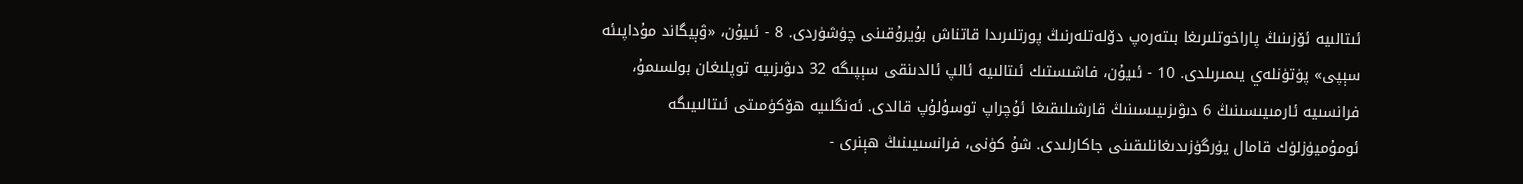ئىتالىيە ئۆزىنىڭ پاراخوتلىرىغا بىتەرەپ دۆلەتلەرنىڭ پورتلىرىدا قاتناش بۇيرۇقىنى چۈشۈردى. 8 - ئىيۇن، «ۋېيگاند مۇداپىئە سېپى» پۈتۈنلەي يىمىرىلدى. 10 - ئىيۇن، فاشىستىك ئىتالىيە ئالپ ئالدىنقى سېپىگە 32 دىۋىزىيە توپلىغان بولسىمۇ، فرانسىيە ئارمىيىسىنىڭ 6 دىۋىزىيىسىنىڭ قارشىلىقىغا ئۇچراپ توسۇلۇپ قالدى. ئەنگلىيە ھۆكۈمىتى ئىتالىيىگە ئومۇميۈزلۈك قامال يۈرگۈزىدىغانلىقىنى جاكارلىدى. شۇ كۈنى، فرانسىيىنىڭ ھېنرى -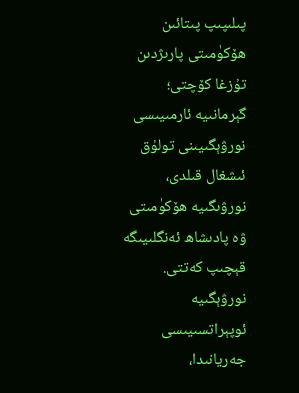پىلىپىپ پىتائىن ھۆكۈمىتى پارىژدىن تۇزغا كۆچتى؛ گېرمانىيە ئارمىيىسى نورۋېگىيىنى تولۇق ئىشغال قىلدى، نورۋىگىيە ھۆكۈمىتى ۋە پادىشاھ ئەنگلىيىگە قېچىپ كەتتى. نورۋېگىيە ئوپېراتسىيىسى جەريانىدا،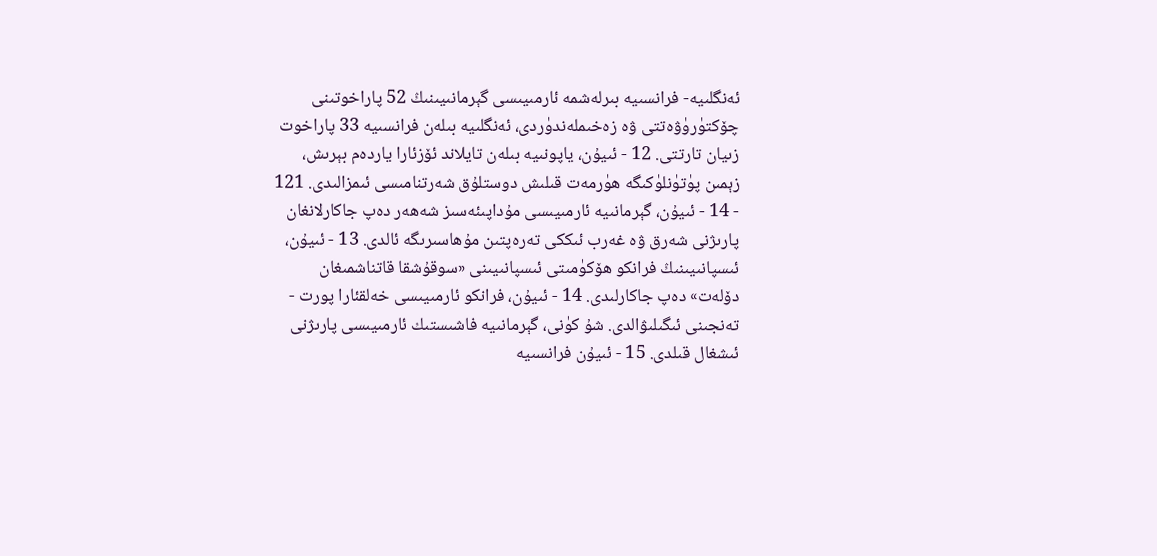ئەنگلىيە- فرانسىيە بىرلەشمە ئارمىيىسى گېرمانىيىنىڭ 52 پاراخوتىنى چۆكتۈرۈۋەتتى ۋە زەخىملەندۈردى، ئەنگلىيە بىلەن فرانسىيە 33 پاراخوت زىيان تارتتى. 12 - ئىيۇن، ياپونىيە بىلەن تايلاند ئۆزئارا ياردەم بېرىش، زېمىن پۈتۈنلۈكىگە ھۈرمەت قىلىش دوستلۇق شەرتنامىسى ئىمزالىدى. 121 - 14 - ئىيۇن، گېرمانىيە ئارمىيىسى مۇداپىئەسىز شەھەر دەپ جاكارلانغان پارىژنى شەرق ۋە غەرب ئىككى تەرەپتىن مۇھاسىرىگە ئالدى. 13 - ئىيۇن، ئىسپانىيىنىڭ فرانكو ھۆكۈمىتى ئىسپانىيىنى «سوقۇشقا قاتناشمىغان دۆلەت» دەپ جاكارلىدى. 14 - ئىيۇن، فرانكو ئارمىيىسى خەلقئارا پورت - تەنجىنى ئىگىلىۋالدى. شۇ كۈنى، گېرمانىيە فاشىستىك ئارمىيىسى پارىژنى ئىشغال قىلدى. 15 - ئىيۇن فرانسىيە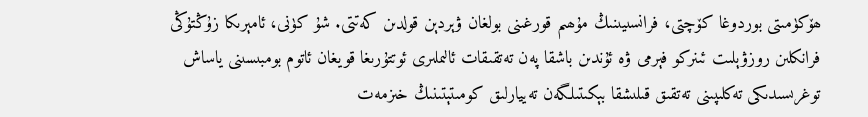ھۆكۈمىتى بوردوغا كۆچتى، فرانسىيىنىڭ مۇھىم قورغىنى بولغان ۋېردېن قولدىن كەتتى. شۇ كۈنى، ئامېرىكا زۇڭتۇڭى فرانكلىن روزۋېلىت ئىنركو فېرمى ۋە ئۇندىن باشقا پەن تەتقىقات ئالىملىرى ئوتتۇرىغا قويغان ئاتوم بومبىسىنى ياساش توغرىسىدىكى تەكلىپىنى تەتقىق قىلىشقا بېكىتىلگەن تەييارلىق كومىتېتىنىڭ خىزمەت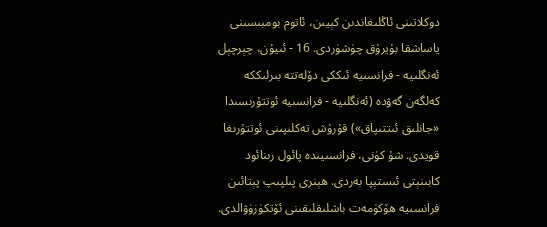دوكلاتىنى ئاڭلىغاندىن كېيىن، ئاتوم بومبىسىنى ياساشقا بۇيرۇق چۈشۈردى. 16 - ئىيۇن، چېرچېل ئەنگلىيە - فرانسىيە ئىككى دۆلەتتە بىرلىككە كەلگەن گەۋدە (ئەنگلىيە - فرانسىيە ئوتتۇرىسىدا «جانلىق ئىتتىپاق») قۇرۇش تەكلىپىنى ئوتتۇرىغا قويدى. شۇ كۈنى، فرانسىيىدە پائول رىنائود كابىنېتى ئىستېپا بەردى. ھېنرى پىلپىپ پېتائىن فرانسىيە ھۆكۈمەت باشلىقلىقىنى ئۆتكۈزۈۋالدى.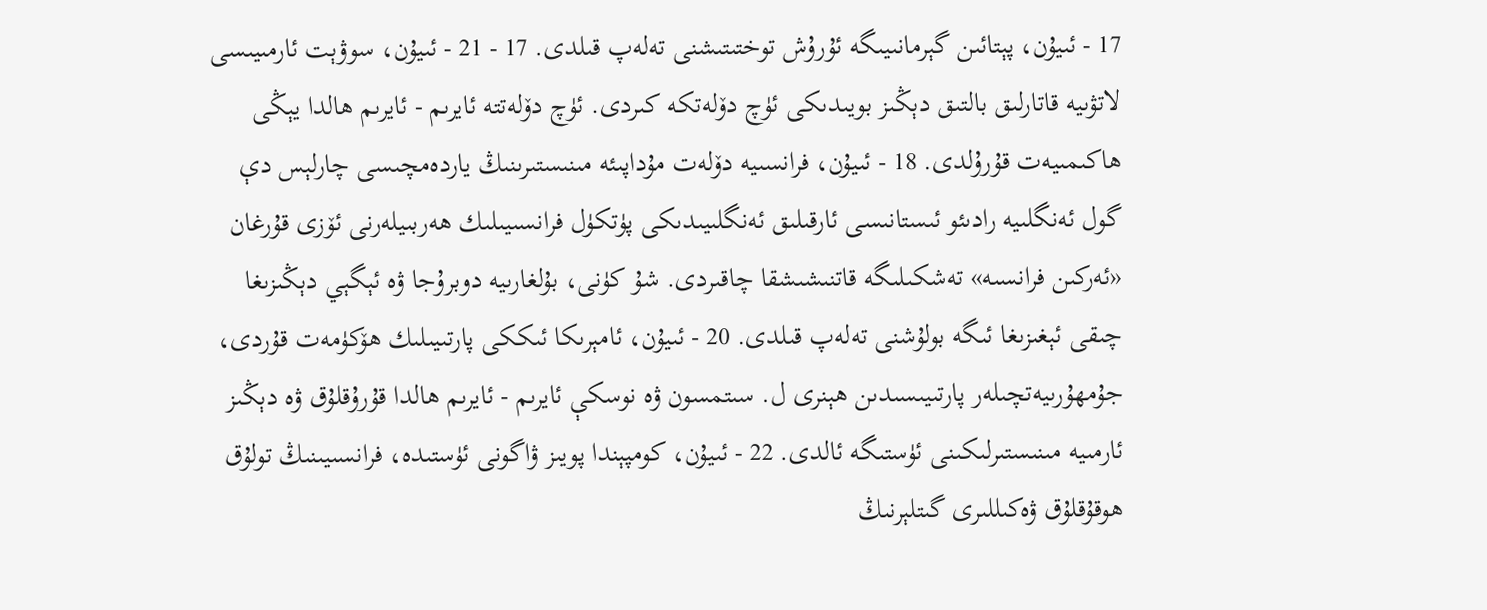17 - ئىيۇن، پېتائىن گېرمانىيىگە ئۇرۇش توختىتىشنى تەلەپ قىلدى. 17 - 21 - ئىيۇن، سوۋېت ئارمىيىسى لاتۋىيە قاتارلىق بالتىق دېڭىز بويىدىكى ئۈچ دۆلەتكە كىردى. ئۈچ دۆلەتتە ئايرىم - ئايرىم ھالدا يېڭى ھاكىمىيەت قۇرۇلدى. 18 - ئىيۇن، فرانسىيە دۆلەت مۇداپىئە مىنىستىرىنىڭ ياردەمچىسى چارلېس دې گول ئەنگلىيە رادىئو ئىستانىسى ئارقىلىق ئەنگلىيىدىكى پۈتكۈل فرانسىيىلىك ھەربىيلەرنى ئۆزى قۇرغان «ئەركىن فرانسىە» تەشكىلىگە قاتنىشىشقا چاقىردى. شۇ كۈنى، بۇلغارىيە دوبرۇجا ۋە ئېگېي دېڭىزىغا چىقى ئېغىزىغا ئىگە بولۇشنى تەلەپ قىلدى. 20 - ئىيۇن، ئامېرىكا ئىككى پارتىيىلىك ھۆكۈمەت قۇردى، جۇمھۇرىيەتچىلەر پارتىيىسىدىن ھېنرى ل. سىتمسون ۋە نوسكې ئايرىم - ئايرىم ھالدا قۇرۇقلۇق ۋە دېڭىز ئارمىيە مىنىستىرلىكىنى ئۈستىگە ئالدى. 22 - ئىيۇن، كومپېندا پويىز ۋاگونى ئۈستىدە، فرانسىيىنىڭ تولۇق ھوقۇقلۇق ۋەكىللىرى گىتلېرنىڭ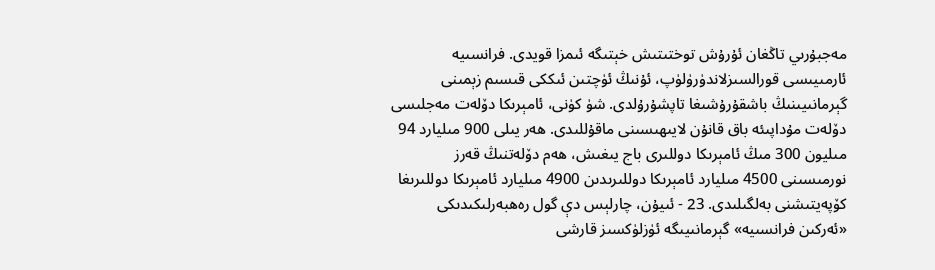مەجبۇرىي تاڭغان ئۇرۇش توختىتىش خېتىگە ئىمزا قويدى. فرانسىيە ئارمىيىسى قورالسىزلاندۈرۈلۈپ، ئۇنىڭ ئۈچتىن ئىككى قىسىم زېمىنى گېرمانىيىنىڭ باشقۇرۇشىغا تاپشۇرۇلدى. شۈ كۈنى، ئامېرىكا دۆلەت مەجلىسى دۆلەت مۇداپىئە باق قانۇن لايىھىسىنى ماقۇللىدى. ھەر يىلى 900 مىليارد 94 مىليون 300 مىڭ ئامېرىكا دوللىرى باج يىغىش، ھەم دۆلەتنىڭ قەرز نورمىسىنى 4500 مىليارد ئامېرىكا دوللىرىدىن 4900 مىليارد ئامېرىكا دوللىرىغا كۆپەيتىشنى بەلگىلىدى. 23 - ئىيۇن، چارلېس دې گول رەھبەرلىكىدىكى «ئەركىن فرانسىيە» گېرمانىيىگە ئۈزلۈكسىز قارشى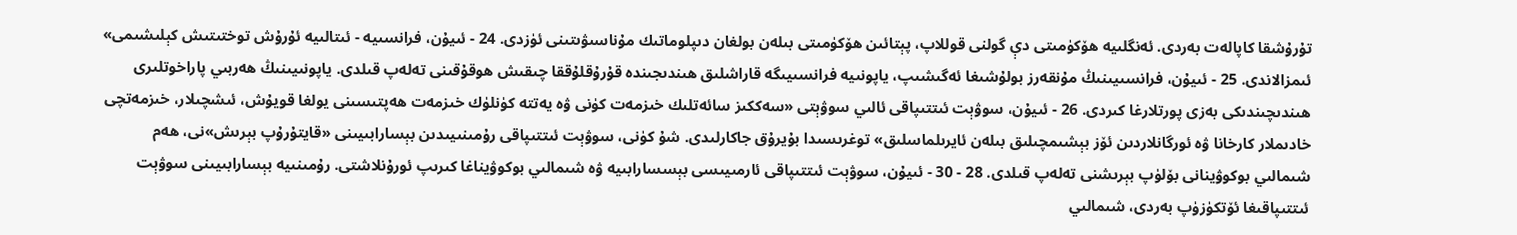تۇرۇشقا كاپالەت بەردى. ئەنگلىيە ھۆكۈمىتى دې گولنى قوللاپ، پېتائىن ھۆكۈمىتى بىلەن بولغان دىپلوماتىك مۇناسىۋىتىنى ئۈزدى. 24 - ئىيۇن، فرانسىيە - ئىتالىيە ئۇرۇش توختىتىش كېلىشىمى» ئىمزالاندى. 25 - ئىيۇن، فرانسىيىنىڭ مۇنقەرز بولۇشىغا ئەگىشىپ، ياپونىيە فرانسىيىگە قاراشلىق ھىندىجىندە قۇرۇقلۇققا چىقىش ھوقۇقىنى تەلەپ قىلدى. ياپونىيىنىڭ ھەربىي پاراخوتلىرى ھىندىچىندىكى بەزى پورتلارغا كىردى. 26 - ئىيۇن، سوۋېت ئىتتىپاقى ئالىي سوۋېتى «سەككىز سائەتلىك خىزمەت كۈنى ۋە يەتتە كۈنلۈك خىزمەت ھەپتىسىنى يولغا قويۇش، ئىشچىلار، خىزمەتچى خادىملار كارخانا ۋە ئورگانلاردىن ئۆز بېشىمچىلىق بىلەن ئايرىلماسلىق» توغرىسىدا بۇيرۇق جاكارلىدى. شۇ كۈنى، سوۋېت ئىتتىپاقى رۇمىنىيىدىن بېسارابىيىنى «قايتۇرۇپ بېرىش»نى، ھەم شىمالىي بوكوۋينانى بۆلۈپ بېرىشنى تەلەپ قىلدى. 28 - 30 - ئىيۇن، سوۋېت ئىتتىپاقى ئارمىيىسى بېسسارابىيە ۋە شىمالىي بوكوۋيناغا كىرىپ ئورۇنلاشتى. رۇمىنىيە بېسارابىيىنى سوۋېت ئىتتىپاقىغا ئۆتكۈزۈپ بەردى، شىمالىي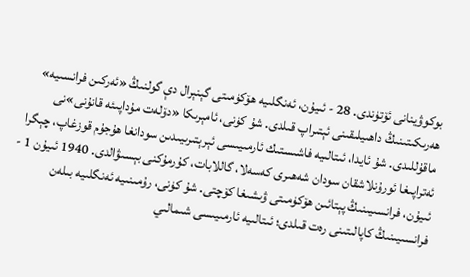بوكوۋينانى ئۆتۈندى. 28 - ئىيۇن، ئەنگلىيە ھۆكۈمىتى گېنېرال دې گولنىڭ «ئەركىن فرانسىيە» ھەرىكىتىنىڭ داھىيلىقىنى ئېتىراپ قىلدى. شۇ كۈنى، ئامېرىكا «دۆلەت مۇداپىئە قانۇنى»نى ماقۇللىدى. شۇ ئايدا، ئىتالىيە فاشىستىك ئارمىيىسى ئېرېتىرىيىدىن سودانغا ھۇجۇم قوزغاپ، چېگرا ئەتراپىغا ئورۇنلاشقان سودان شەھىرى كەسەلا، گاللابات، كۇرمۇكنى بېسىۋالدى. 1940 ئىيۇن 1 - ئىيۇن، فرانسىيىنىڭ پېتائىن ھۆكۈمىتى ۋىشىغا كۆچتى. شۇ كۈنى، رۇمىنىيە ئەنگلىيە بىلەن فرانسىيىنىڭ كاپالىتىنى رەت قىلدى؛ ئىتالىيە ئارمىيىسى شىمالىي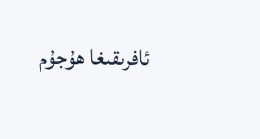ئافرىقىغا ھۇجۇم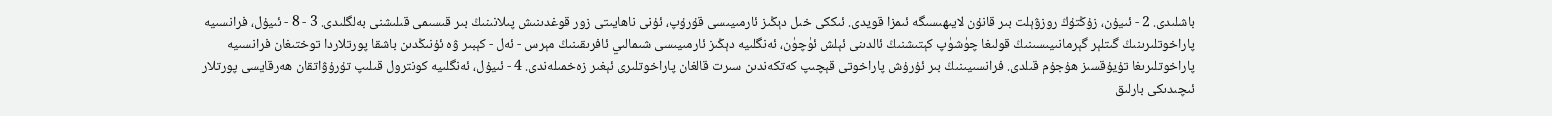باشلىدى. 2 - ئىيۇن، زۇڭتۇڭ روزۋېلت بىر قانۇن لايىھىسىگە ئىمزا قويدى. ئىككى خىل دېڭىز ئارمىيىسى قۇرۇپ، ئۇنى ناھايىتى زور قوغدىنىش پىلانىنىڭ بىر قىسىمى قىلىشنى بەلگلىدى. 3 - 8 - ئىيۇل، فرانسىيە پاراخوتلىرىنىڭ گىتلېر گېرمانىيىسىنىڭ قولىغا چۈشۈپ كېتىشنىڭ ئالدىنى ئېلش ئۈچۈن، ئەنگلىيە دېڭىز ئارمىيىسى شىمالىي ئافرىقىنىڭ مېرس - ئەل - كېبىر ۋە ئۇنىڭدىن باشقا پورتلاردا توختىغان فرانسىيە پاراخوتلىرىغا تۇيۇقسىز ھۇجۇم قىلدى. فرانسىيىنىڭ بىر ئۇرۇش پاراخوتى قېچىپ كەتكەندىن سىرت قالغان پاراخوتلىرى ئېغىر زەخمىلەندى. 4 - ئىيۇل، ئەنگلىيە كونترول قىلىپ تۇرۇۋاتقان ھەرقايسى پورتلار ئىچىدىكى بارلىق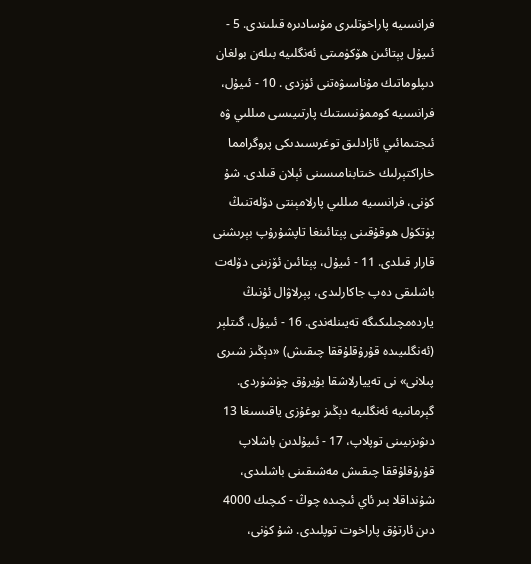فرانسىيە پاراخوتلىرى مۇسادىرە قىلىندى. 5 - ئىيۇل پېتائىن ھۆكۈمىتى ئەنگلىيە بىلەن بولغان دىپلوماتىك مۇناسىۋەتنى ئۈزدى . 10 - ئىيۇل، فرانسىيە كوممۇنىستىك پارتىيىسى مىللىي ۋە ئىجتىمائىي ئازادلىق توغرىسىدىكى پروگرامما خاراكتېرلىك خىتابنامىسىنى ئېلان قىلدى. شۇ كۈنى، فرانسىيە مىللىي پارلامېنتى دۆلەتنىڭ پۈتكۈل ھوقۇقىنى پېتائىنغا تاپشۇرۇپ بېرىشنى قارار قىلدى. 11 - ئىيۇل، پېتائىن ئۆزىنى دۆلەت باشلىقى دەپ جاكارلىدى، پېرلاۋال ئۇنىڭ ياردەمچىلىكىگە تەيىنلەندى. 16 - ئىيۇل، گىتلېر (ئەنگلىيىدە قۇرۇقلۇققا چىقىش) «دېڭىز شىرى پىلانى» نى تەييارلاشقا بۇيرۇق چۈشۈردى. گېرمانىيە ئەنگلىيە دېڭىز بوغۇزى ياقىسىغا 13 دىۋىزىيىنى توپلاپ، 17 - ئىيۇلدىن باشلاپ قۇرۇقلۇققا چىقىش مەشىقىنى باشلىدى، شۇنداقلا بىر ئاي ئىچىدە چوڭ - كىچىك 4000 دىن ئارتۇق پاراخوت توپلىدى. شۇ كۈنى،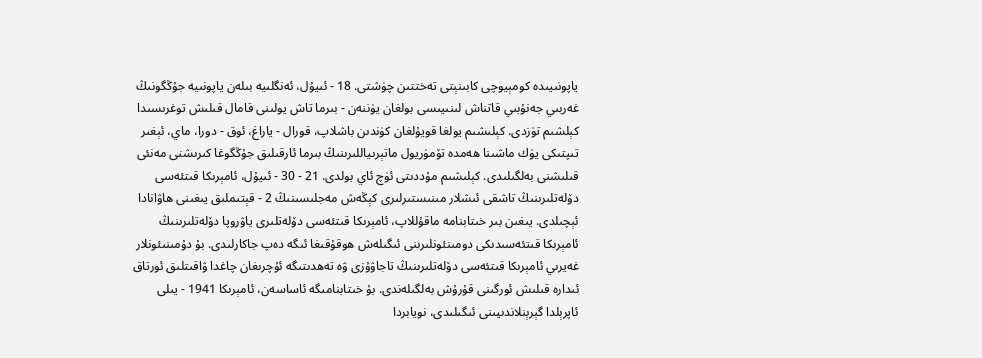ياپونىيىدە كومېيوچى كابىنېتى تەختتىن چۈشتى. 18 - ئىيۇل، ئەنگلىيە بىلەن ياپونىيە جۇڭگونىڭ غەربىي جەنۇبىي قاتناش لىنىيىسى بولغان يۈننەن - بىرما تاش يولىنى قامال قىلىش توغرىسىدا كېلشىم تۈزدى. كېلىشىم يولغا قويۇلغان كۈندىن باشلاپ، قورال - ياراغ، ئوق - دورا، ماي، ئېغىر تىپتىكى يۈك ماشىنا ھەمدە تۆمۈريول ماتېرىياللىرىنىڭ بىرما ئارقىلىق جۇڭگوغا كىرىشنى مەنئى قىلىشنى بەلگىلىدى. كېلىشىم مۇددىتى ئۈچ ئاي بولدى. 21 - 30 - ئىيۇل، ئامېرىكا قىتئەسى دۆلەتلىرىنىڭ تاشقى ئىشلار مىنىستىرلىرى كېڭەش مەجلىسىنىڭ 2 - قېتىملىق يىغىنى ھاۋانادا ئېچىلدى. يىغىن بىر خىتابنامە ماقۇللاپ، ئامېرىكا قىتئەسى دۆلەتلىرى ياۋروپا دۆلەتلىرىنىڭ ئامېرىكا قىتئەسىدىكى دومىنئونلىرىنى ئىگىلەش ھوقۇقىغا ئىگە دەپ جاكارلىدى. بۇ دۇمىنىئونلار غەيرىي ئامېرىكا قىتئەسى دۆلەتلىرىنىڭ تاجاۋۇزى ۋە تەھدىتىگە ئۇچرىغان چاغدا ۋاقىتلىق ئورتاق ئىدارە قىلىش ئورگىنى قۇرۇش بەلگىلەندى. بۇ خىتابنامىگە ئاساسەن، ئامېرىكا 1941 - يىلى ئاپرېلدا گېرېنلاندىيىنى ئىگىلىدى، نويابردا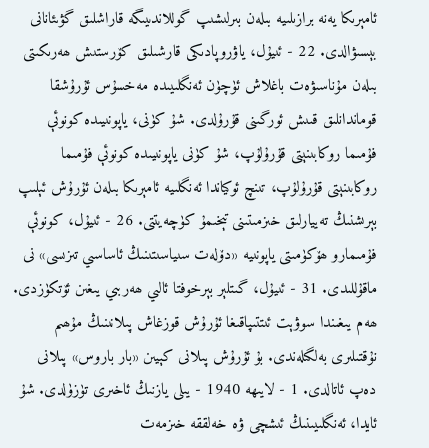ئامېرىكا يەنە برازىلىيە بىلەن بىرلىشىپ گوللاندىيىگە قاراشلىق گۋىئانانى بېسىۋالدى. 22 - ئىيۇل، ياۋروپادىكى قارشىلىق كۆرستىش ھەرىكىتى بىلەن مۇناسىۋەت باغلاش ئۈچۈن ئەنگلىيىدە مەخسۇس ئۇرۇشقا قوماندانلىق قىىش ئورگىنى قۇرۇلدى. شۇ كۈنى، ياپونىيىدە كونوئې فۇمىما روكابىنېتى قۇرۇلۇپ، شۇ كۈنى ياپونىيىدە كونوئې فۇمىما روكابىنېتى قۇرۇلۇپ، تىنچ ئوكياندا ئەنگلىيە ئامېرىكا بىلەن ئۇرۇش ئېلىپ بېرىشنىڭ تەييارلىق خىزمىتىنى تېخىمۇ كۈچەيتتى. 26 - ئىيۇل، كونوئې فۇمىمارو ھۆكۈمىتى ياپونىيە «دۆلەت سىياسىتىنىڭ ئاساسىي تىزىسى» نى ماقۇللىدى. 31 - ئىيۇل، گىتلېر بېرخوفتا ئالىي ھەربىي يىغىن ئۆتكۈزدى. ھەم يىغىندا سوۋېت ئىتتىپاقىغا ئۇرۇش قوزغاش پىلانىنىڭ مۇھىم نۇقتىلىرى بەلگىلەندى. بۇ ئۇرۇش پىلانى كېيىن «بار باروس» پىلانى دەپ ئاتالدى. 1 - لايىھە 1940 - يىلى يازنىڭ ئاخىرى تۈزۈلدى. شۇ ئايدا، ئەنگلىيىنىڭ ئىشچى ۋە خەلققە خىزمەت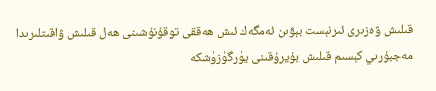قىلىش ۋەزىرى ئىرنېست بېۋىن ئەمگەك ئىش ھەققى توقۇنۇشىنى ھەل قىلىش ۋاقىتلىرىدا مەجبۇرىي كېسىم قىلىش بۇيرۇقىنى يۈرگۈزۈشكە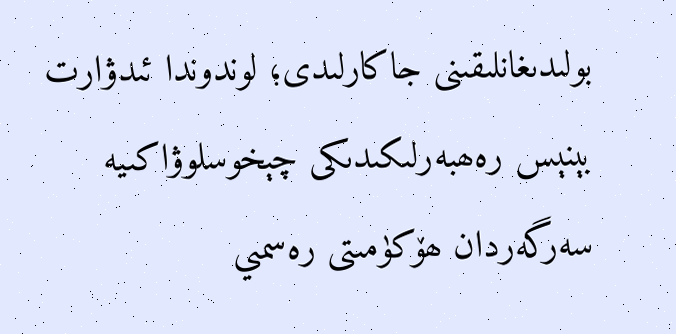بولىدىغانلىقىنى جاكارلىدى؛ لوندوندا ئىدۋارت بېنېس رەھبەرلىكىدىكى چېخوسلوۋاكىيە سەرگەردان ھۆكۈمىتى رەسمىي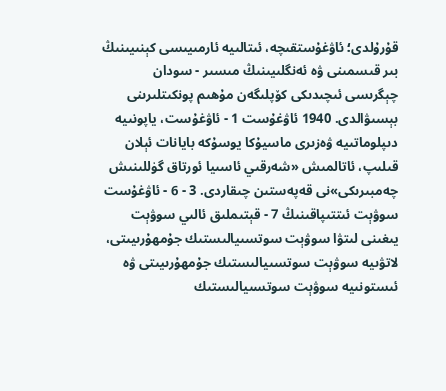قۇرۇلدى؛ ئاۋغۇستقىچە، ئىتالىيە ئارمىيىسى كېنىيىنىڭ بىر قىسمىنى ۋە ئەنگلىيىنىڭ مىسىر - سودان چېگرىسى ئىچىدىكى كۆپلىگەن مۇھىم پونكىتلىرىنى بېسىۋالدى. 1940 ئاۋغۇست 1 - ئاۋغۇست، ياپونىيە دىپلوماتىيە ۋەزىرى ماسيۇكا يوسۇكە بايانات ئېلان قىلىپ، ئاتالمىش «شەرقىي ئاسىيا ئورتاق گۈللىنىش چەمبىرىكى»نى قەپەستىن چىقاردى. 3 - 6 - ئاۋغۇست سوۋېت ئىتتىپاقىنىڭ 7 - قېتىملىق ئالىي سوۋېت يىغىنى لىتۋا سوۋېت سوتسىيالىستىك جۇمھۇرىيىتى، لاتۋىيە سوۋېت سوتسىيالىستىك جۇمھۇرىيىتى ۋە ئىستونىيە سوۋېت سوتسىيالىستىك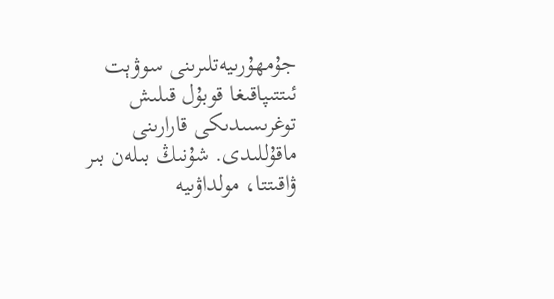جۇمھۇرىيەتلىرىنى سوۋېت ئىتتىپاقىغا قوبۇل قىلىش توغرىسىدىكى قارارىنى ماقۇللىدى. شۇنىڭ بىلەن بىر ۋاقىتتا، مولداۋىيە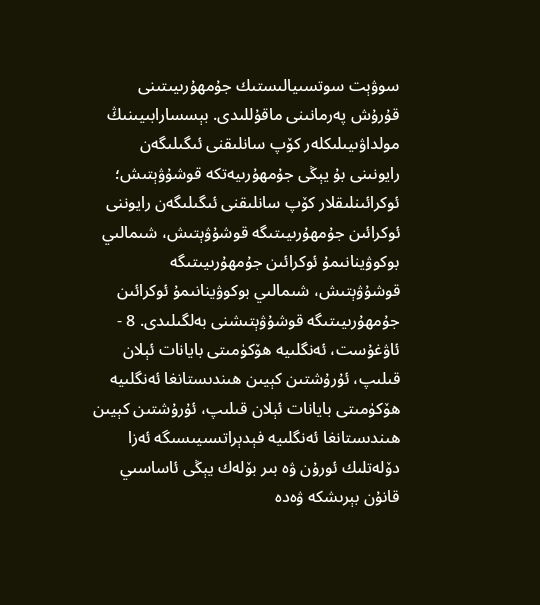سوۋېت سوتسىيالىستىك جۇمھۇرىيىتىنى قۇرۇش پەرمانىنى ماقۇللىدى. بېسسارابىيىنىڭ مولداۋىيىلىكلەر كۆپ سانلىقنى ئىگىلىگەن رايونىنى بۇ يېڭى جۇمھۇرىيەتكە قوشۇۋېتىش؛ ئوكرائىنلىقلار كۆپ سانلىقنى ئىگىلىگەن رايوننى ئوكرائىن جۇمھۇرىيىتىگە قوشۇۋېتىش، شىمالىي بوكوۋينانىمۇ ئوكرائىن جۇمھۇرىيىتىگە قوشۇۋېتىش، شىمالىي بوكوۋينانىمۇ ئوكرائىن جۇمھۇرىيىتىگە قوشۇۋېتىشنى بەلگىلىدى. 8 - ئاۋغۇست، ئەنگلىيە ھۆكۈمىتى بايانات ئېلان قىلىپ، ئۇرۇشتىن كېيىن ھىندىستانغا ئەنگلىيە ھۆكۈمىتى بايانات ئېلان قىلىپ، ئۇرۇشتىن كېيىن ھىندىستانغا ئەنگلىيە فېدېراتسىيىسىگە ئەزا دۆلەتلىك ئورۇن ۋە بىر بۆلەك يېڭى ئاساسىي قانۇن بېرىشكە ۋەدە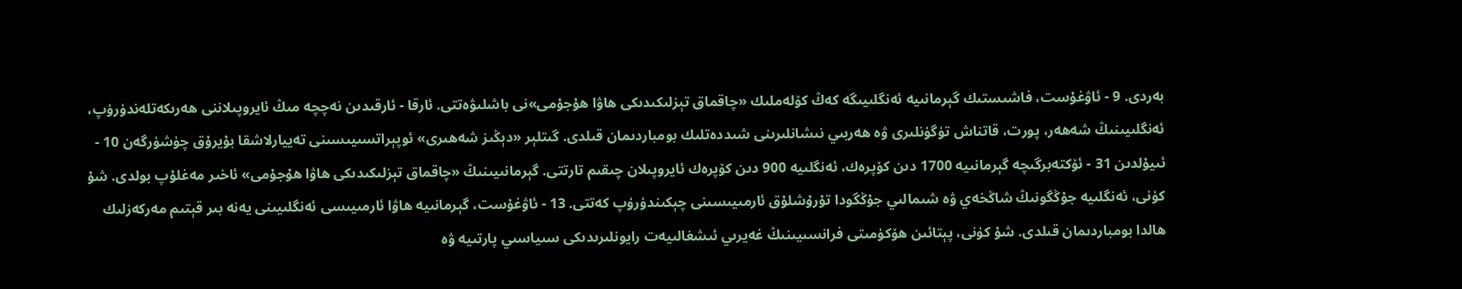بەردى. 9 - ئاۋغۇست، فاشىستىك گېرمانىيە ئەنگلىيىگە كەڭ كۆلەملىك «چاقماق تېزلىكىدىكى ھاۋا ھۇجۇمى»نى باشلىۋەتتى. ئارقا - ئارقىدىن نەچچە مىڭ ئايروپىلاننى ھەرىكەتلەندۈرۈپ، ئەنگلىيىنىڭ شەھەر، پورت، قاتناش تۈگۈنلىرى ۋە ھەربىي نىشانلىرىنى شىددەتلىك بومباردىمان قىلدى. گىتلېر «دېڭىز شەھىرى» ئوپېراتسىيىسىنى تەييارلاشقا بۇيرۇق چۈشۈرگەن 10 - ئىيۇلدىن 31 - ئۆكتەبرگىچە گېرمانىيە 1700 دىن كۆپرەك، ئەنگلىيە 900 دىن كۆپرەك ئايروپىلان چىقىم تارتتى. گېرمانىيىنىڭ «چاقماق تېزلىكىدىكى ھاۋا ھۇجۇمى» ئاخىر مەغلۇپ بولدى. شۇ كۈنى، ئەنگلىيە جۇڭگونىڭ شاڭخەي ۋە شىمالىي جۇڭگودا تۇرۇشلۇق ئارمىيىسىنى چېكىندۈرۈپ كەتتى. 13 - ئاۋغۇست، گېرمانىيە ھاۋا ئارمىيىسى ئەنگلىيىنى يەنە بىر قېتىم مەركەزلىك ھالدا بومباردىمان قىلدى. شۇ كۈنى، پېتائىن ھۆكۈمىتى فرانسىيىنىڭ غەيرىي ئىشغالىيەت رايونلىرىدىكى سىياسىي پارتىيە ۋە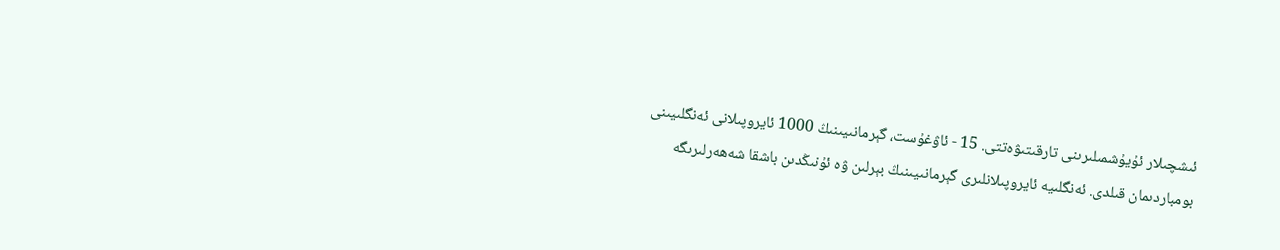ئىشچىلار ئۇيۇشمىلىرىنى تارقىتىۋەتتى. 15 - ئاۋغۇست، گېرمانىيىنىڭ 1000 ئايروپىلانى ئەنگلىيىنى بومباردىمان قىلدى. ئەنگلىيە ئايروپىلانلىرى گېرمانىيىنىڭ بېرلىن ۋە ئۇنىڭدىن باشقا شەھەرلىرىگە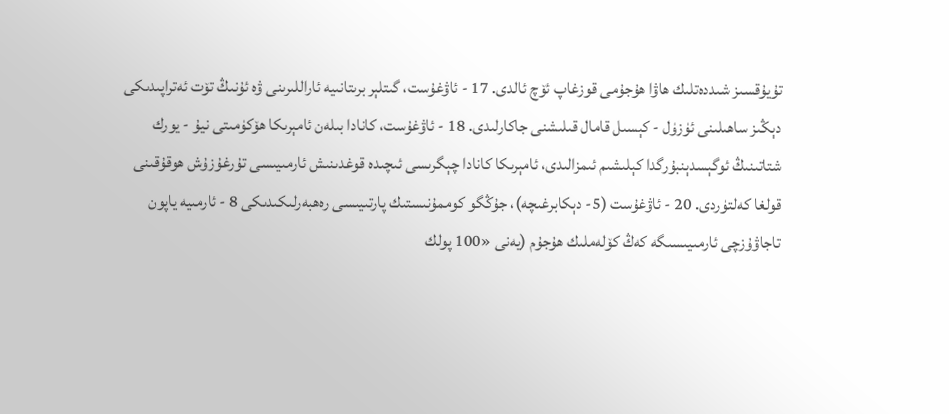تۇيۇقسىز شىددەتلىك ھاۋا ھۇجۇمى قوزغاپ ئۆچ ئالدى. 17 - ئاۋغۇست، گىتلېر برىتانىيە ئاراللىرىنى ۋە ئۇنىڭ تۆت ئەتراپىدىكى دېڭىز ساھىلىنى ئۈزۈل - كېسىل قامال قىلىشنى جاكارلىدى. 18 - ئاۋغۇست، كانادا بىلەن ئامېرىكا ھۆكۈمىتى نيۇ - يورك شتاتىنىڭ ئوگېسدېنبۇرگدا كېلىشىم ئىمزالىدى، ئامېرىكا كانادا چېگرىسى ئىچىدە قوغدىنىش ئارمىيىسى تۇرغۇزۇش ھوقۇقىنى قولغا كەلتۈردى. 20 - ئاۋغۇست (5- دېكابرغىچە)، جۇڭگو كوممۇنىستىك پارتىيىسى رەھبەرلىكىدىكى 8 - ئارمىيە ياپون تاجاۋۇزچى ئارمىيىسىگە كەڭ كۆلەملىك ھۇجۇم (يەنى «100 پولك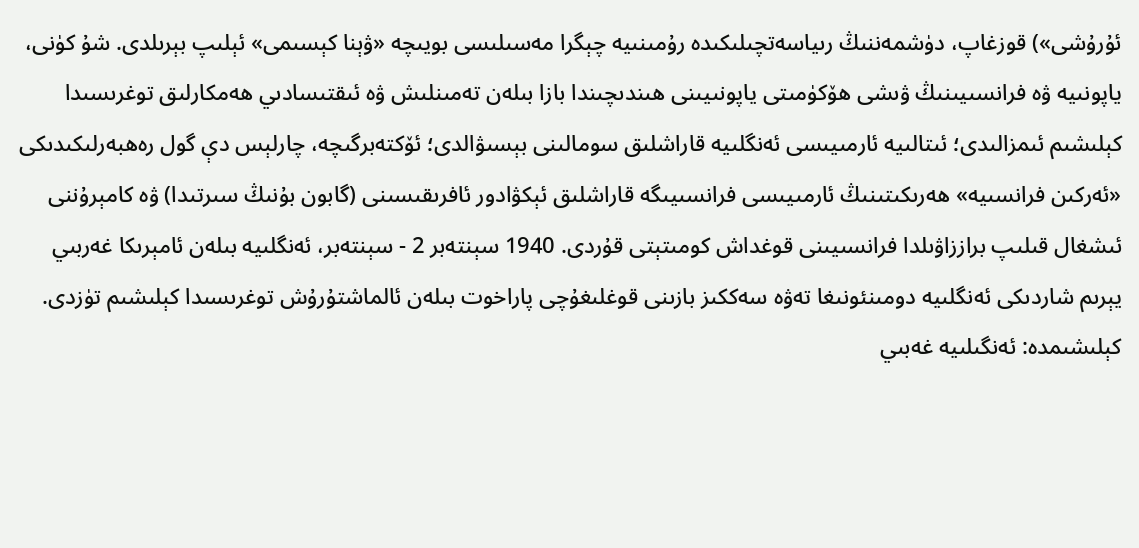ئۇرۇشى») قوزغاپ، دۈشمەننىڭ رىياسەتچىلىكىدە رۇمىنىيە چېگرا مەسىلىسى بويىچە «ۋېنا كېسىمى» ئېلىپ بېرىلدى. شۇ كۈنى، ياپونىيە ۋە فرانسىيىنىڭ ۋىشى ھۆكۈمىتى ياپونىيىنى ھىندىچىندا بازا بىلەن تەمىنلىش ۋە ئىقتىسادىي ھەمكارلىق توغرىسىدا كېلىشىم ئىمزالىدى؛ ئىتالىيە ئارمىيىسى ئەنگلىيە قاراشلىق سومالىنى بېسىۋالدى؛ ئۆكتەبرگىچە، چارلېس دې گول رەھبەرلىكىدىكى «ئەركىن فرانسىيە» ھەرىكىتىنىڭ ئارمىيىسى فرانسىيىگە قاراشلىق ئېكۋادور ئافرىقىسىنى (گابون بۇنىڭ سىرتىدا) ۋە كامېرۇننى ئىشغال قىلىپ براززاۋىلدا فرانسىيىنى قوغداش كومىتېتى قۇردى. 1940 سېنتەبر 2 - سېنتەبر، ئەنگلىيە بىلەن ئامېرىكا غەربىي يېرىم شاردىكى ئەنگلىيە دومىنئونىغا تەۋە سەككىز بازىنى قوغلىغۇچى پاراخوت بىلەن ئالماشتۇرۇش توغرىسىدا كېلىشىم تۈزدى. كېلىشىمدە: ئەنگىلىيە غەبىي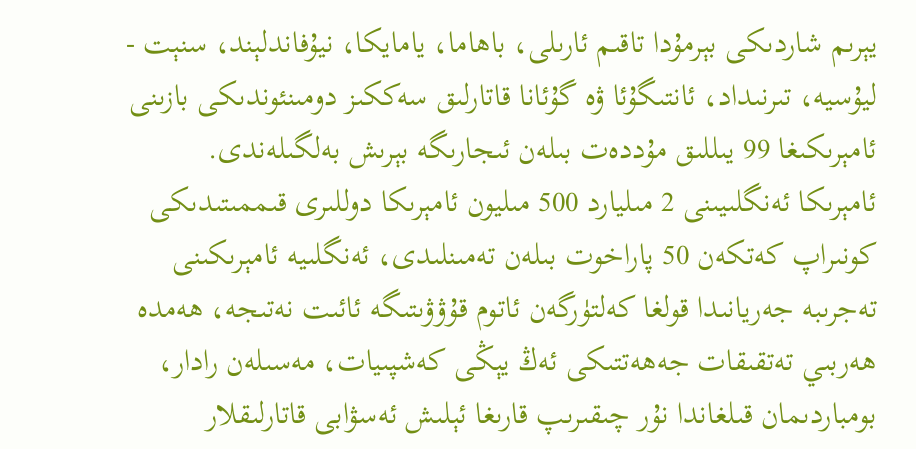يېرىم شاردىكى بېرمۇدا تاقىم ئارىلى، باھاما، يامايكا، نيۇفاندلېند، سنېت - ليۇسيە، تىرنىداد، ئانتىگۇئا ۋە گۇئانا قاتارلىق سەككىز دومىنئوندىكى بازىنى ئامېرىكىغا 99 يىللىق مۇددەت بىلەن ئىجارىگە بېرىش بەلگىلەندى. ئامېرىكا ئەنگلىيىنى 2 مىليارد 500 مىليون ئامېرىكا دوللىرى قىممىتىدىكى كونىراپ كەتكەن 50 پاراخوت بىلەن تەمىنلىدى، ئەنگلىيە ئامېرىكىنى تەجرىبە جەريانىدا قولغا كەلتۈرگەن ئاتوم قۇۋۋىتىگە ئائىت نەتىجە، ھەمدە ھەربىي تەتقىقات جەھەتتىكى ئەڭ يېڭى كەشپىيات، مەسىلەن رادار، بومباردىمان قىلغاندا نۇر چىقىرىپ قارىغا ئېلىش ئەسۋابى قاتارلىقلار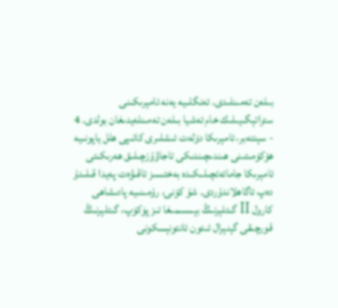بىلەن تەمىنلىدى. ئەنگلىيە يەنە ئامېرىكىنى ستراتېگىيىلىك خام ئەشيا بىلەن تەمىنلەيدىغان بولدى. 4 - سېنتەبر، ئامېرىكا دۆلەت ئىشلىرى كاتىپى ھلل ياپونىيە ھۆكۈمىتىنى ھىندىچىندىكى تاجاۋۇزچىلىق ھەرىكىتى ئامېرىكا جامائەتچىلىكىدە بەختسىز ئاقىۋەت پەيدا قىلىدۇ دەپ ئاگاھلاندۇردى. شۇ كۈنى، رۇمىنىيە پادىشاھى كارول II گىتلېرنىڭ بېىسىمىغا تىز پۈكۈپ، گىتلېرنىڭ قورچىقى گېنېرال ئىئون ئانتونېسكونى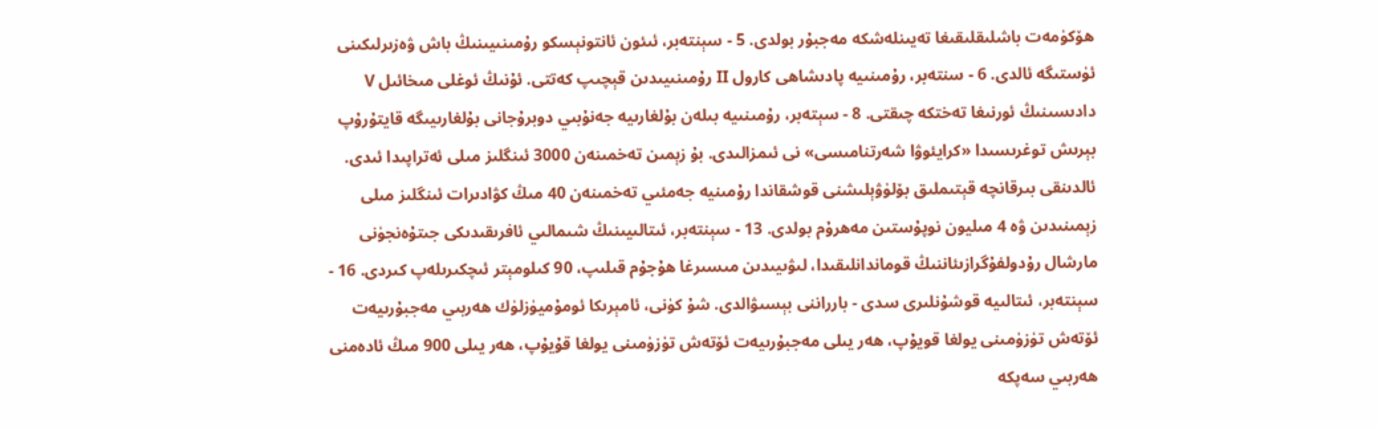ھۆكۈمەت باشلىقلىقىغا تەيىنلەشكە مەجبۇر بولدى. 5 - سېنتەبر، ئىئون ئانتونېسكو رۇمىنىيىنىڭ باش ۋەزىرلىكىنى ئۈستىگە ئالدى. 6 - سنتەبر، رۇمىنىيە پادىشاھى كارول II رۇمىنىيىدىن قېچىپ كەتتى. ئۇنىڭ ئوغلى مىخائىل V دادىسىنىڭ ئورنىغا تەختكە چىقتى. 8 - سېتەبر، رۇمىنىيە بىلەن بۇلغارىيە جەنۇبىي دوبرۇجانى بۇلغارىيىگە قايتۇرۇپ بېرىش توغرىسىدا «كرايئوۋا شەرتنامىسى» نى ئىمزالىدى. بۇ زېمىن تەخمىنەن 3000 ئىنگلىز مىلى ئەتراپىدا ئىدى. ئالدىنقى بىرقانچە قېتىملىق بۆلۈۋېلىشنى قوشقاندا رۇمىنيە جەمئىي تەخمىنەن 40 مىڭ كۋادىرات ئىنگلىز مىلى زېمىنىدىن ۋە 4 مىليون نوپۇستىن مەھرۇم بولدى. 13 - سېنتەبر، ئىتالىيىنىڭ شىمالىي ئافرىقىدىكى جىتۇەنجۈنى مارشال رۇدولفۇگرازىئاننىڭ قوماندانلىقىدا، لىۋىيىدىن مىسىرغا ھۇجۇم قىلىپ، 90 كىلومېتر ئىچكىرىلەپ كىردى. 16 - سېنتەبر، ئىتالىيە قوشۇنلىرى سدى - بارراننى بېسىۋالدى. شۇ كۈنى، ئامېرىكا ئومۇميۈزلۈك ھەربىي مەجبۇرىيەت ئۆتەش تۈزۈمىنى يولغا قويۇپ، ھەر يىلى مەجبۇرىيەت ئۆتەش تۈزۈمىنى يولغا قۇيۇپ، ھەر يىلى 900 مىڭ ئادەمنى ھەربىي سەپكە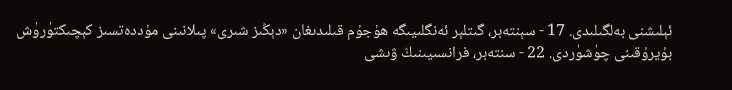ئېلىشنى بەلگىلىدى. 17 - سېنتەبر، گىتلېر ئەنگلىيىگە ھۇجۇم قىلىدىغان «دېڭىز شىرى» پىلانىنى مۇددەتسىز كېچىكتۈرۈش بۇيرۇقىنى چۈشۈردى. 22 - سنتەبر، فرانسىيىنىڭ ۋىشى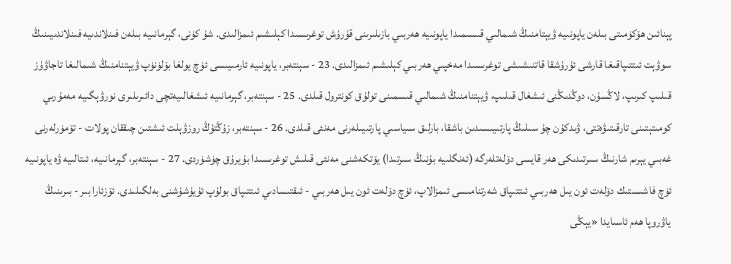پېنائىن ھۆكۈمىتى بىلەن ياپونىيە ۋيېتامنىڭ شىمالىي قىسىمىدا ياپونىيە ھەربىي بازىلىرىنى قۇرۇش توغرىسىدا كېلىشىم ئىمزالىدى. شۇ كۈنى، گېرمانىيە بىلەن فىنلاندىيە فىنلاندىيىنىڭ سوۋېت ئىتتىپاقىغا قارشى ئۇرۇشقا قاتنىشىشى توغرىسىدا مەخپىي ھەربىي كېلىشىم ئىمزالىدى. 23 - سېنتەبر، ياپونىيە ئارمىيىسى ئۈچ يولغا بۆلۈنۈپ ۋيېتنامنىڭ شىمالىغا تاجاۋۇز قىلىپ كىرىپ، لاڭسۇن، دوڭدىڭنى ئىشغال قىلىپ، ۋيېتنامنىڭ شىمالىي قىسمىنى تولۇق كونترول قىلدى. 25 - سېنتەبر، گېرمانىيە ئىشغالىيەتچى دائىرىلىرى نورۋېگىيە مەمۇرىي كومىتېتىنى تارقىتىۋەتتى، ۋىدكۇن چۇ سىلىڭ پارتىيىسىدىن باشقا، بارلىق سىياسىي پارتىيىلەرنى مەنئى قىلدى. 26 - سېنتەبر، زۇڭتۇڭ روزۋېلت ئىشتىن چىققان پولات - تۆمۈرلەرنى غەبىي يېرىم شارنىڭ سىرتىدىكى ھەر قايسى دۆلەتلەرگە (ئەنگلىيە بۇنىڭ سىرتىدا) يۆتكەشنى مەنئى قىلىش توغرىسىدا بۇيرۇق چۈشۈردى. 27 - سېنتەبر، گېرمانىيە، ئىتالىيە ۋە ياپونىيە ئۈچ فاشىستىك دۆلەت ئون يىل ھەربىي ئىتتىپاق شەرتنامىسى ئىمزالاپ، ئۈچ دۆلەت ئون يىل ھەربىي - ئىقتىسادىي ئىتتىپاق بولۇپ ئۇيۇشۇشنى بەلگىلىدى. ئۆزئارا بىر - بىرىنىڭ ياۋروپا ھەم ئاسىايدا «يېڭى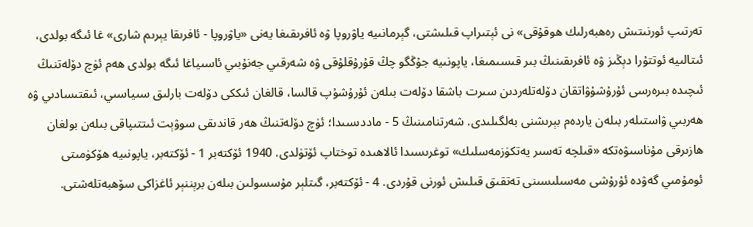تەرتىپ ئورنىتىش رەھبەرلىك ھوقۇقى» نى ئېتىراپ قىلىشتى، گېرمانىيە ياۋروپا ۋە ئافرىقىغا يەنى «ياۋروپا - ئافرىقا يېرىم شارى» غا ئىگە بولدى، ئىتالىيە ئوتتۇرا دېڭىز ۋە ئافرىقىنىڭ بىر قىسىمىغا، ياپونىيە جۇڭگو چڭ قۇرۇقلۇقى ۋە شەرقىي جەنۇبىي ئاسىياغا ئىگە بولدى ھەم ئۈچ دۆلەتنىڭ ئىچىدە بىرەرسى ئۇرۇشۇۋاتقان دۆلەتلەردىن سىرت باشقا دۆلەت بىلەن ئۇرۇشۇپ قالسا، قالغان ئىككى دۆلەت بارلىق سىياسىي، ئىقتىسادىي ۋە ھەربىي ۋاستىلەر بىلەن ياردەم بېرىشنى بەلگىلىدى. شەرتنامىنىڭ 5 - ماددىسىدا؛ ئۈچ دۆلەتنىڭ ھەر قاندىقى سوۋېت ئىتتىپاقى بىلەن بولغان ھازىرقى مۇناسىۋەتكە «قىلچە تەسىر يەتكۈزمەسلىك» توغرىسىدا ئالاھىدە توختاپ ئۆتۈلدى. 1940 ئۆكتەبر 1 - ئۆكتەبر، ياپونىيە ھۆكۈمىتى ئومۇمىي گەۋدە ئۇرۇشى مەسىلىسىنى تەتقىق قىلىش ئورنى قۇردى. 4 - ئۆكتەبر، گىتلېر مۇسسولىن بىلەن برېننېر ئاغزاكى سۆھبەتلەشتى.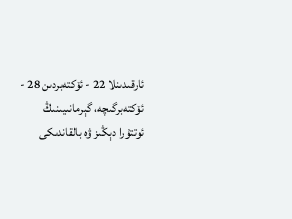ئارقىدىنلا 22 - ئۆكتەبردىن 28 - ئۆكتەبرگىچە، گېرمانىيىنىڭ ئوتتۇرا دېڭىز ۋە بالقاندىكى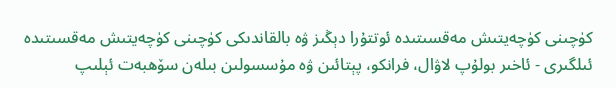كۈچىنى كۈچەيتىش مەقسىتىدە ئوتتۇرا دېڭىز ۋە بالقاندىكى كۈچىنى كۈچەيتىش مەقسىتىدە ئىلگىرى - ئاخىر بولۇپ لاۋال، فرانكو، پېتائىن ۋە مۇسسولىن بىلەن سۆھبەت ئېلىپ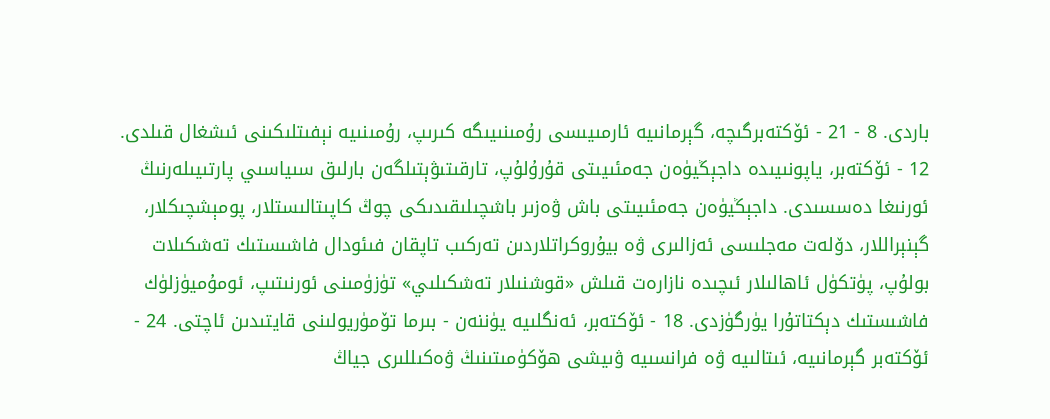باردى. 8 - 21 - ئۆكتەبرگىچە، گېرمانىيە ئارمىيىسى رۇمىنىيىگە كىرىپ، رۇمىنىيە نېفىتلىكىنى ئىشغال قىلدى. 12 - ئۆكتەبر، ياپونىيىدە داجېڭيۈەن جەمئىيىتى قۇرۇلۇپ، تارقىتىۋېتىلگەن بارلىق سىياسىي پارتىيىلەرنىڭ ئورنىغا دەسسىدى. داجېڭيۈەن جەمئىيىتى باش ۋەزىر باشچىلىقىدىكى چوڭ كاپىتالىستلار، پومېشچىكلار، گېنېراللار، دۆلەت مەجلىسى ئەزالىرى ۋە بيۇروكراتلاردىن تەركىب تاپقان فىئودال فاشىستىك تەشكىلات بولۇپ، پۈتكۈل ئاھالىلار ئىچىدە نازارەت قىلش «قوشنىلار تەشكىلىي» تۈزۈمىنى ئورنىتىپ، ئومۇميۈزلۈك فاشىستىك دېكتاتۇرا يۈرگۈزدى. 18 - ئۆكتەبر، ئەنگلىيە يۈننەن - بىرما تۆمۈريولىنى قايتىدىن ئاچتى. 24 - ئۆكتەبر گېرمانىيە، ئىتالىيە ۋە فرانسىيە ۋىيشى ھۆكۈمىتىنىڭ ۋەكىللىرى جياڭ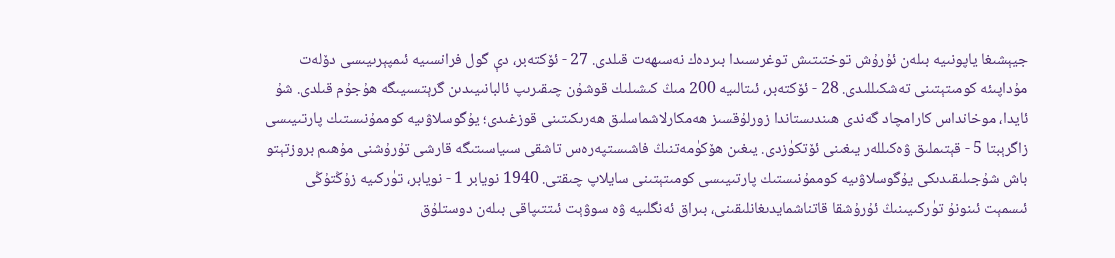جيېشىغا ياپونىيە بىلەن ئۇرۇش توختىتىش توغرىسىدا بىردەك نەسىھەت قىلدى. 27 - ئۆكتەبر، دې گول فرانسىيە ئىمپېرىيىسى دۆلەت مۇداپىئە كومىتېتىنى تەشكىللىدى. 28 - ئۆكتەبر، ئىتالىيە 200 مىڭ كىشىلىك قوشۇن چىقىرىپ ئالبانىيىدىن گرېتسىيىگە ھۇجۇم قىلدى. شۇ ئايدا، موخانداس كارامچاد گەندى ھىندىستاندا زورلۇقسىز ھەمكارلاشماسلىق ھەرىكىتىنى قوزغىدى؛ يۇگوسلاۋىيە كوممۇنىستىك پارتىيىسى زاگرېبتا 5 - قېتىملىق ۋەكىللەر يىغىنى ئۆتكۈزدى. يىغىن ھۆكۈمەتنىڭ فاشىستپەرەس تاشقى سىياسىتىگە قارشى تۇرۇشنى مۇھىم بروزتېتو باش شۇجىلىقىدىكى يۇگوسلاۋىيە كوممۇنىستىك پارتىيىسى كومىتېتىنى سايلاپ چىقتى. 1940 نويابر 1 - نويابر، تۈركىيە زۇڭتۇڭى ئىسمېت ئىنونۇ تۈركىيىنىڭ ئۇرۇشقا قاتناشمايدىغانلىقىنى، بىراق ئەنگلىيە ۋە سوۋېت ئىتتىپاقى بىلەن دوستلۇق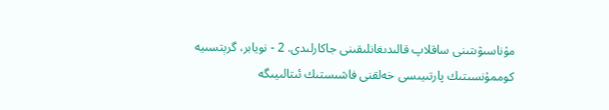مۇناسىۋىتىنى ساقلاپ قالىدىغانلىقىنى جاكارلىدى. 2 - نويابر، گرېتسىيە كوممۇنسىتىك پارتىيىسى خەلقنى فاشىستىك ئىتالىيىگە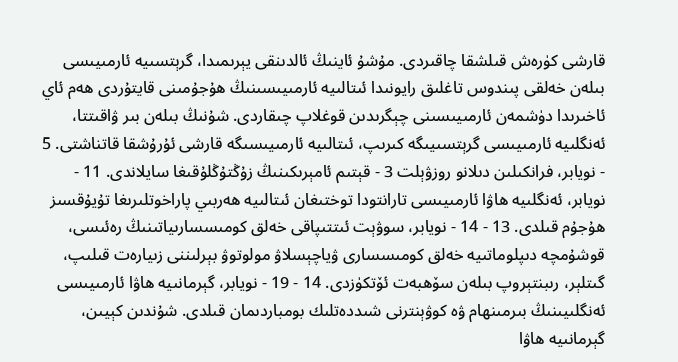قارشى كۈرەش قىلشقا چاقىردى. مۇشۇ ئاينىڭ ئالدىنقى يېرىمىدا، گرېتسىيە ئارمىيىسى بىلەن خەلقى پىندوس تاغلىق رايونىدا ئىتالىيە ئارمىيىسىنىڭ ھۇجۇمىنى قايتۇردى ھەم ئاي ئاخىرىدا دۈشمەن ئارمىيىسىنى چېگرىدىن قوغلاپ چىقاردى. شۇنىڭ بىلەن بىر ۋاقىتتا، ئەنگلىيە ئارمىيىسى گرېتسىيىگە كىرىپ، ئىتالىيە ئارمىيىسىگە قارشى ئۇرۇشقا قاتناشتى. 5 - نويابر، فرانكىلىن دىلانو روزۋېلت 3 - قېتىم ئامېرىكىنىڭ زۇڭتۇڭلۇقىغا سايلاندى. 11 - نويابر، ئەنگلىيە ھاۋا ئارمىيىسى تارانتودا توختىغان ئىتالىيە ھەربىي پاراخوتلىرىغا تۇيۇقسىز ھۇجۇم قىلدى. 13 - 14 - نويابر، سوۋېت ئىتتىپاقى خەلق كومىسسارىياتىنىڭ رەئىسى، قوشۇمچە دىپلوماتىيە خەلق كومىسسارى ۋياچېسلاۋ مولوتوۋ بېرلىننى زىيارەت قىلىپ، گىتلېر، رىبنتېروپ بىلەن سۆھبەت ئۆتكۈزدى. 14 - 19 - نويابر، گېرمانىيە ھاۋا ئارمىيىسى ئەنگلىيىنىڭ بىرمىنھام ۋە كوۋېنترنى شىددەتلىك بومباردىمان قىلدى. شۇندىن كېيىن، گېرمانىيە ھاۋا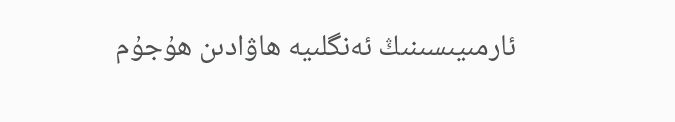ئارمىيىسىنىڭ ئەنگلىيە ھاۋادىن ھۇجۇم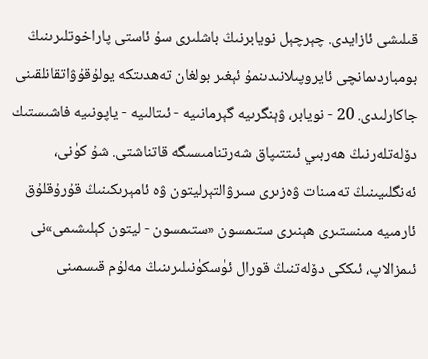قىلىشى ئازايدى. چېرچېل نويابرنىڭ باشلىرى سۇ ئاستى پاراخوتلىرىنىڭ بومباردىمانچى ئايروپىلانىدىنمۇ ئېغىر بولغان تەھدىتكە يولۇقۇۋاتقانلقىنى جاكارلىدى. 20 - نويابر، ۋېنگرىيە گېرمانىيە - ئىتالىيە - ياپونىيە فاشىستىك دۆلەتلەرنىڭ ھەربىي ئىتتىپاق شەرتنامىسىگە قاتناشتى. شۇ كۈنى، ئەنگلىيىنىڭ تەمىنات ۋەزىرى سىرۋالتېرليتون ۋە ئامېرىكىنىڭ قۇرۇقلۇق ئارمىيە مىنستىرى ھېنىرى ستىمسون «ستىمسون - ليتون كېلىشىمى»نى ئىمزالاپ، ئىككى دۆلەتنىڭ قورال ئۈسكۈنىلىرىنىڭ مەلۇم قىسمىنى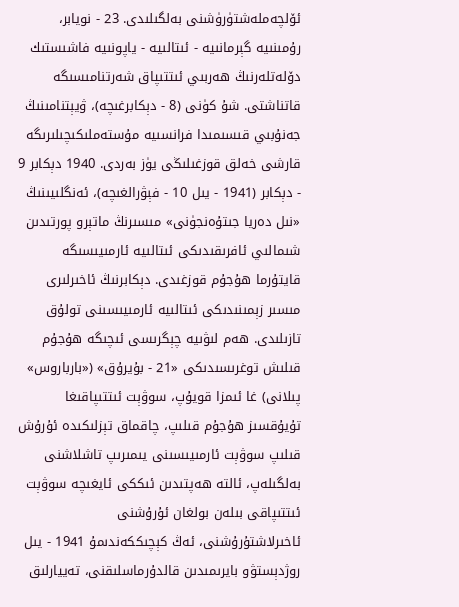ئۆلچەملەشتۈرۈشنى بەلگىلىدى. 23 - نويابر، رۇمىنىيە گېرمانىيە - ئىتالىيە - ياپونىيە فاشىستىك دۆلەتلەرنىڭ ھەربىي ئىتتىپاق شەرتنامىسىگە قاتناشتى. شۇ كۈنى (8 - دېكابرغىچە)، ۋيېتنامىنىڭ جەنۇبىي قىسىمىدا فرانسىيە مۇستەملىكىچىلىرىگە قارشى خەلق قوزغىلىڭى يۈز بەردى. 1940 دېكابر 9 - دېكابر (1941 - يىل 10 - فېۋرالغىچە)، ئەنگلىيىنىڭ «نىل دەريا جىتۇەنجۈنى» مىسىرنڭ ماتېرو پورتىدىن شىمالىي ئافرىقىدىكى ئىتالىيە ئارمىيىسىگە قايتۇرما ھۇجۇم قوزغىدى. دېكابرنىڭ ئاخىرلىرى مىسىر زېمىنىدىكى ئىتالىيە ئارمىيىسىنى تولۇق تازىلىدى. ھەم لىۋىيە چېگرىسى ئىچىگە ھۇجۇم قىلىش توغرىسىدىكى «21 - بۇيرۇق» («بارباروس» پىلانى) غا ئىمزا قويۇپ، سوۋېت ئىتتىپاقىغا تۇيۇقسىز ھۇجۇم قىلىپ، چاقماق تېزلىكىدە ئۇرۇش قىلىپ سوۋېت ئارمىيىسىنى يىمىرىپ تاشلاشنى بەلگىلەپ، ئالتە ھەپتىدىن ئىككى ئايغىچە سوۋېت ئىتتىپاقى بىلەن بولغان ئۇرۇشنى ئاخىرلاشتۇرۇشنى، ئەڭ كېچىككەندىمۇ 1941 - يىل روژدېستۋو بايرىمىدىن قالدۇرماسلىقنى، تەييارلىق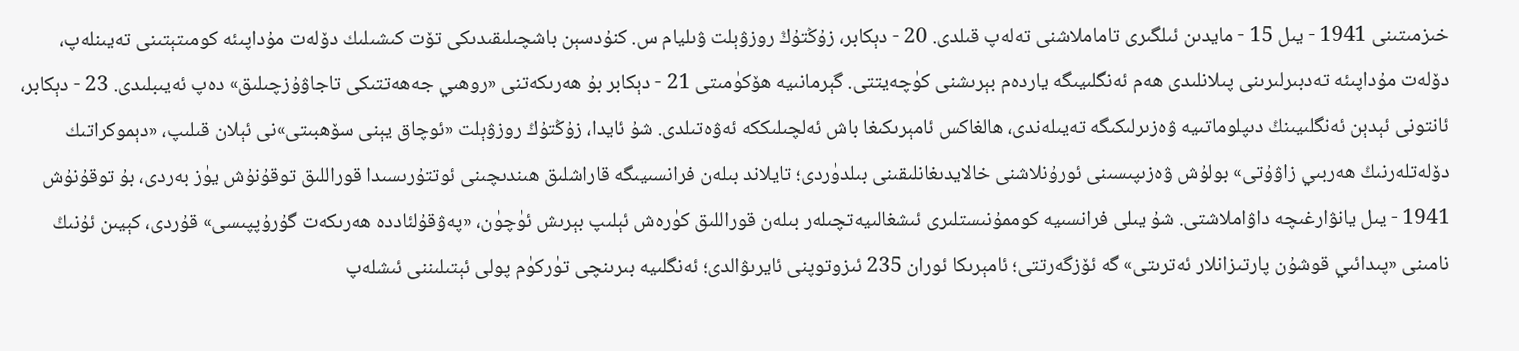خىزمىتىنى 1941 - يىل 15 - مايدىن ئىلگىرى تاماملاشنى تەلەپ قىلدى. 20 - دېكابر، زۇڭتۇڭ روزۋېلت ۋىليام س. كنۇدسېن باشچىلىقىدىكى تۆت كىشىلىك دۆلەت مۇداپىئە كومىتېتىنى تەيىنلەپ، دۆلەت مۇداپىئە تەدبىرلىرىنى پىلانلىدى ھەم ئەنگلىيىگە ياردەم بېرىشنى كۈچەيتتى. گېرمانىيە ھۆكۈمىتى 21 - دېكابر بۇ ھەرىكەتنى «روھىي جەھەتتىكى تاجاۋۇزچىلىق» دەپ ئەيىبلىدى. 23 - دېكابر، ئانتونى ئېدېن ئەنگلىيىنڭ دىپلوماتىيە ۋەزىرلىكىگە تەيىلەندى، ھالغاكس ئامېرىكىغا باش ئەلچىلىككە ئەۋەتىلدى. شۇ ئايدا، زۇڭتۇڭ روزۋېلت «ئوچاق يېنى سۆھبىتى»نى ئېلان قىلىپ، «دېموكراتىك دۆلەتلەرنىڭ ھەربىي زاۋۇتى» بولۇش ۋەزىپىسىنى ئورۇنلاشنى خالايدىغانلىقىنى بىلدۈردى؛ تايلاند بىلەن فرانسىيىگە قاراشلىق ھىندىچىنى ئوتتۇرىسىدا قوراللىق توقۇنۇش يۈز بەردى، بۇ توقۇنۇش 1941 - يىل يانۋارغىچە داۋاملاشتى. شۇ يىلى فرانسىيە كوممۇنىستلىرى ئىشغالىيەتچىلەر بىلەن قوراللىق كۈرەش ئېلىپ بېرىش ئۈچۈن، «پەۋقۇلئاددە ھەرىكەت گۇرۇپپىسى» قۇردى، كېيىن ئۇنىڭ نامىنى «پىدائىي قوشۇن پارتىزانلار ئەترىتى» گە ئۆزگەرتتى؛ ئامېرىكا ئوران 235 ئىزوتوپنى ئايرىۋالدى؛ ئەنگلىيە بىرىنچى تۈركۈم پولى ئېتىلىننى ئىشلەپ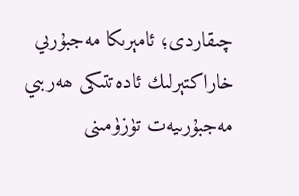چىقاردى؛ ئامېرىكا مەجبۇرىي خاراكتېرلىك ئادەتتىكى ھەربىي مەجبۇرىيەت تۈزۈمىنى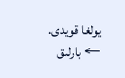يولغا قويدى.
← بارلىق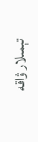تېمىلار ۋاقە